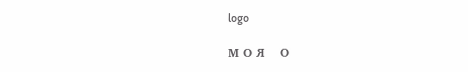logo

М О Я    О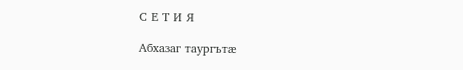С Е Т И Я

Абхазаг таургътæ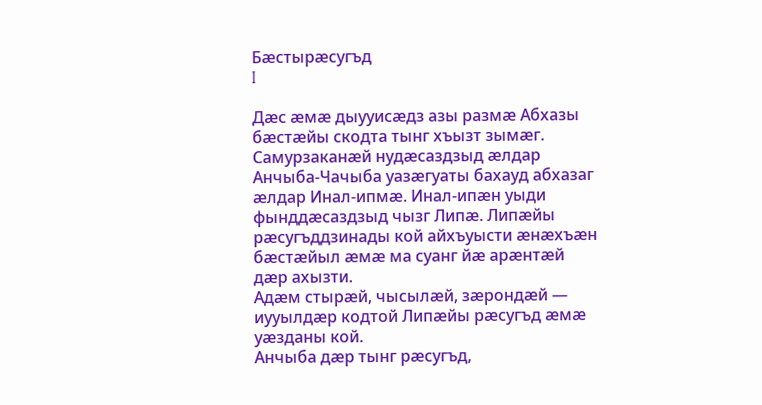Бæстырæсугъд
I

Дæс æмæ дыууисæдз азы размæ Абхазы бæстæйы скодта тынг хъызт зымæг. Самурзаканæй нудæсаздзыд æлдар Анчыба-Чачыба уазæгуаты бахауд абхазаг æлдар Инал-ипмæ. Инал-ипæн уыди фынддæсаздзыд чызг Липæ. Липæйы рæсугъддзинады кой айхъуысти æнæхъæн бæстæйыл æмæ ма суанг йæ арæнтæй дæр ахызти.
Адæм стырæй, чысылæй, зæрондæй — иууылдæр кодтой Липæйы рæсугъд æмæ уæзданы кой.
Анчыба дæр тынг рæсугъд,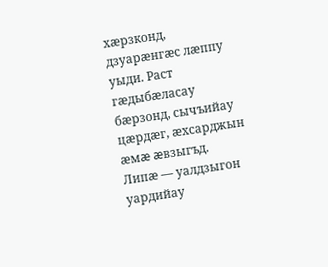хæрзконд, дзуарæнгæс лæппу уыди. Раст гæдыбæласау бæрзонд, сычъийау цæрдæг, æхсарджын æмæ æвзыгъд.
Липæ — уалдзыгон уардийау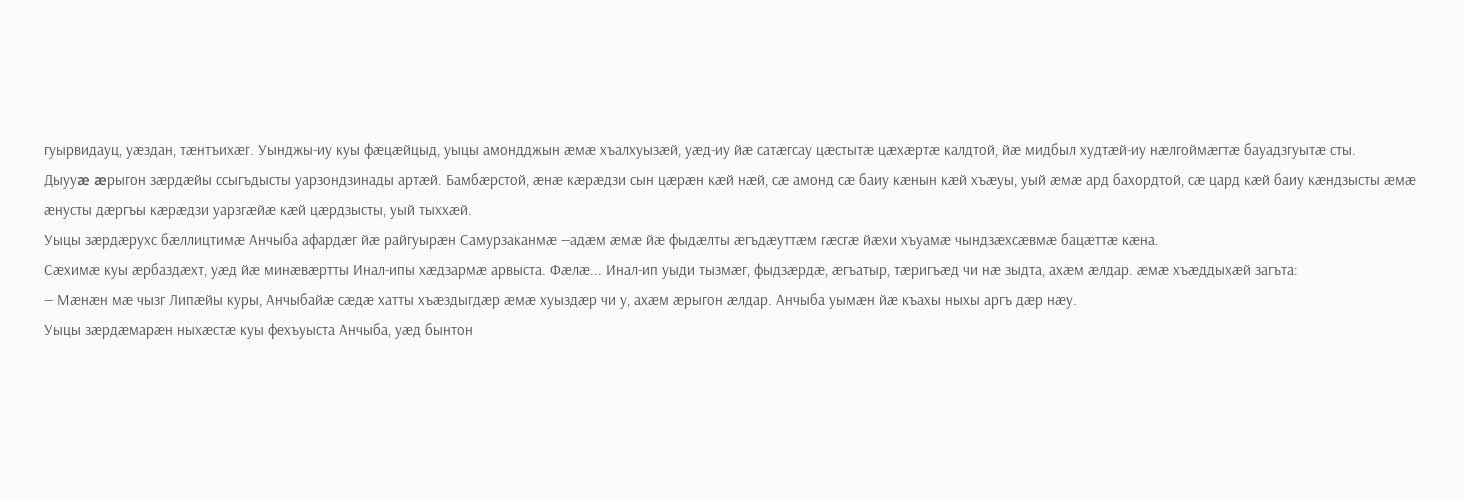гуырвидауц, уæздан, тæнтъихæг. Уынджы-иу куы фæцæйцыд, уыцы амондджын æмæ хъалхуызæй, уæд-иу йæ сатæгсау цæстытæ цæхæртæ калдтой, йæ мидбыл худтæй-иу нæлгоймæгтæ бауадзгуытæ сты.
Дыууæ æрыгон зæрдæйы ссыгъдысты уарзондзинады артæй. Бамбæрстой, æнæ кæрæдзи сын цæрæн кæй нæй, сæ амонд сæ баиу кæнын кæй хъæуы, уый æмæ ард бахордтой, сæ цард кæй баиу кæндзысты æмæ æнусты дæргъы кæрæдзи уарзгæйæ кæй цæрдзысты, уый тыххæй.
Уыцы зæрдæрухс бæллицтимæ Анчыба афардæг йæ райгуырæн Самурзаканмæ —адæм æмæ йæ фыдæлты æгъдæуттæм гæсгæ йæхи хъуамæ чындзæхсæвмæ бацæттæ кæна.
Сæхимæ куы æрбаздæхт, уæд йæ минæвæртты Инал-ипы хæдзармæ арвыста. Фæлæ... Инал-ип уыди тызмæг, фыдзæрдæ, æгъатыр, тæригъæд чи нæ зыдта, ахæм æлдар. æмæ хъæддыхæй загъта:
— Мæнæн мæ чызг Липæйы куры, Анчыбайæ сæдæ хатты хъæздыгдæр æмæ хуыздæр чи у, ахæм æрыгон æлдар. Анчыба уымæн йæ къахы ныхы аргъ дæр нæу.
Уыцы зæрдæмарæн ныхæстæ куы фехъуыста Анчыба, уæд бынтон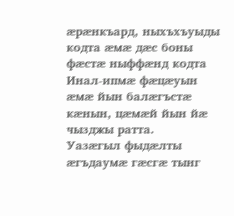æрæнкъард, ныхъхъуыды кодта æмæ дæс боны фæстæ ныффæнд кодта Инал-ипмæ фæцæуын æмæ йын балæгъстæ кæнын, цæмæй йын йæ чызджы ратта.
Уазæгыл фыдæлты æгъдаумæ гæсгæ тынг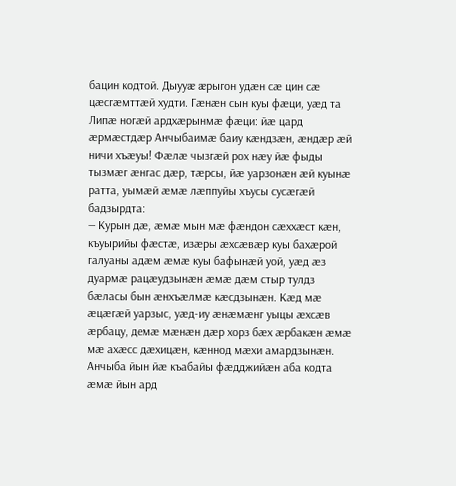бацин кодтой. Дыууæ æрыгон удæн сæ цин сæ цæсгæмттæй худти. Гæнæн сын куы фæци, уæд та Липæ ногæй ардхæрынмæ фæци: йæ цард æрмæстдæр Анчыбаимæ баиу кæндзæн, æндæр æй ничи хъæуы! Фæлæ чызгæй рох нæу йæ фыды тызмæг æнгас дæр, тæрсы, йæ уарзонæн æй куынæ ратта, уымæй æмæ лæппуйы хъусы сусæгæй бадзырдта:
— Курын дæ, æмæ мын мæ фæндон сæххæст кæн, къуырийы фæстæ, изæры æхсæвæр куы бахæрой галуаны адæм æмæ куы бафынæй уой, уæд æз дуармæ рацæудзынæн æмæ дæм стыр тулдз бæласы бын æнхъæлмæ кæсдзынæн. Кæд мæ æцæгæй уарзыс, уæд-иу æнæмæнг уыцы æхсæв æрбацу, демæ мæнæн дæр хорз бæх æрбакæн æмæ мæ ахæсс дæхицæн, кæннод мæхи амардзынæн.
Анчыба йын йæ къабайы фæдджийæн аба кодта æмæ йын ард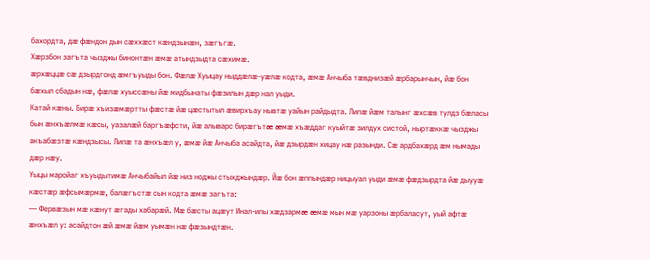бахордта, дæ фæндон дын сæххæст кæндзынæн, зæгъгæ.
Хæрзбон загъта чызджы бинонтæн æмæ атындзыдта сæхимæ.
æрхæццæ сæ дзырдгонд æмгъуыды бон. Фæлæ Хуыцау ныддæлæ-уæлæ кодта, æмæ Анчыба тæвднизæй æрбарынчын, йæ бон бæхыл сбадын нæ, фæлæ хуыссæны йæ мидбынаты фæзилын дæр нал уыди.
Катай кæны. Бирæ хъизæмæртты фæстæ йæ цæстытыл æвирхъау нывтæ уайын райдыдта. Липæ йæм талынг æхсæв тулдз бæласы бын æнхъæлмæ кæсы, уазалæй баргъæфсти, йæ алыварс бирæгътæ æмæ хъæддаг куыйтæ зилдух систой, ныртæккæ чызджы акъабæзтæ кæндзысы. Липæ та æнхъæл у, æмæ йæ Анчыба асайдта, йæ дзырдæн хицау нæ разынди. Сæ ардбахæрд æм нымады дæр нæу.
Уыцы маройаг хъуыдытимæ Анчыбайыл йæ низ ноджы стыхджындæр. Йæ бон æппындæр ницыуал уыди æмæ фæдзырдта йæ дыууæ кæстæр æфсымæрмæ, балæгъстæ сын кодта æмæ загъта:
— Фервæзын мæ кæнут æгады хабарæй. Мæ бæсты ацæут Инал-ипы хæдзармæ æмæ мын мæ уарзоны æрбаласут, уый афтæ æнхъæл у: асайдтон æй æмæ йæм уымæн нæ фæзындтæн.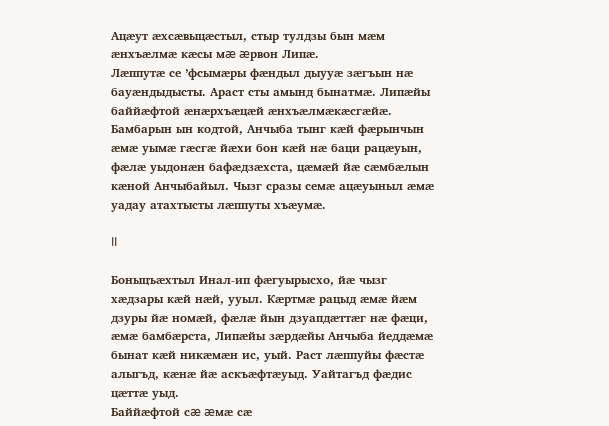Ацæут æхсæвыцæстыл, стыр тулдзы бын мæм æнхъæлмæ кæсы мæ æрвон Липæ.
Лæппутæ се ’фсымæры фæндыл дыууæ зæгъын нæ бауæндыдысты. Араст сты амынд бынатмæ. Липæйы баййæфтой æнæрхъæцæй æнхъæлмæкæсгæйæ. Бамбарын ын кодтой, Анчыба тынг кæй фæрынчын æмæ уымæ гæсгæ йæхи бон кæй нæ баци рацæуын, фæлæ уыдонæн бафæдзæхста, цæмæй йæ сæмбæлын кæной Анчыбайыл. Чызг сразы семæ ацæуыныл æмæ уадау атахтысты лæппуты хъæумæ.

II

Боныцъæхтыл Инал-ип фæгуырысхо, йæ чызг хæдзары кæй нæй, ууыл. Кæртмæ рацыд æмæ йæм дзуры йæ номæй, фæлæ йын дзуапдæттæг нæ фæци, æмæ бамбæрста, Липæйы зæрдæйы Анчыба йеддæмæ бынат кæй никæмæн ис, уый. Раст лæппуйы фæстæ алыгъд, кæнæ йæ аскъæфтæуыд. Уайтагъд фæдис цæттæ уыд.
Баййæфтой сæ æмæ сæ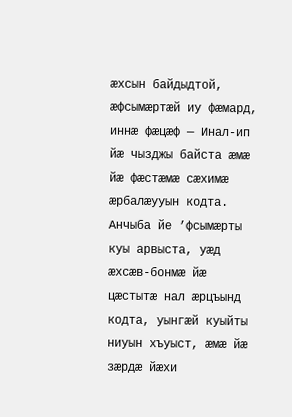æхсын байдыдтой, æфсымæртæй иу фæмард, иннæ фæцæф — Инал-ип йæ чызджы байста æмæ йæ фæстæмæ сæхимæ æрбалæууын кодта.
Анчыба йе ’фсымæрты куы арвыста, уæд æхсæв-бонмæ йæ цæстытæ нал æрцъынд кодта, уынгæй куыйты ниуын хъуыст, æмæ йæ зæрдæ йæхи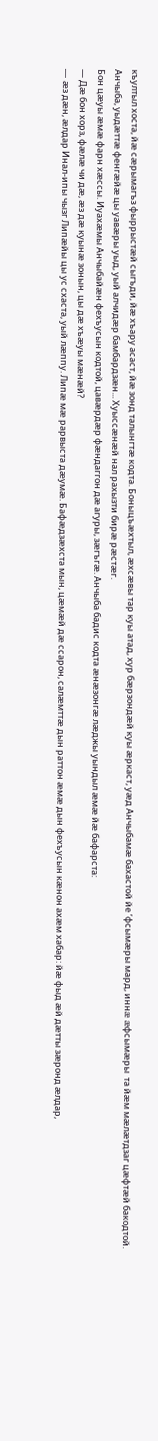къултыл хоста, йæ сæрымагъз фыррыстæй сыгъди, йæ хъару асаст, йæ зонд талынгтæ кодта. Боныцъæхтыл, æхсæвы тар куы атад, хур бæрзондæй куы æркаст, уæд Анчыбамæ бахастой йе ’фсымæры мард, иннæ æфсымæры  та йæм мæлæтдзаг цæфтæй бакодтой.
Анчыба, уыдæттæ фенгæйæ цы уавæры уыд, уый алчидæр бамбардзæн... Хуыссæнæй нал рахызти бирæ рæстæг.
Бон цæуы æмæ фарн хæссы. Иуахæмы Анчыбайæн фехъусын кодтой, цавæрдæр фæндаггон дæ агуры, зæгъгæ. Анчыба бадис кодта æнæзонгæ лæджы уындыл æмæ йæ бафарста:
— Дæ бон хорз, фæлæ чи дæ, æз дæ куынæ зонын, цы дæ хъæуы мæнæй?
— æз дæн, æлдар Инал-ипы чызг Липæйы цы ус схаста, уый лæппу. Липæ мæ рарвыста дæумæ. Бафæдзæхста мын, цæмæй дæ ссарон, салæмттæ дын раттон æмæ дын фехъусын кæнон ахæм хабар: йæ фыд æй дæтты зæронд æлдар,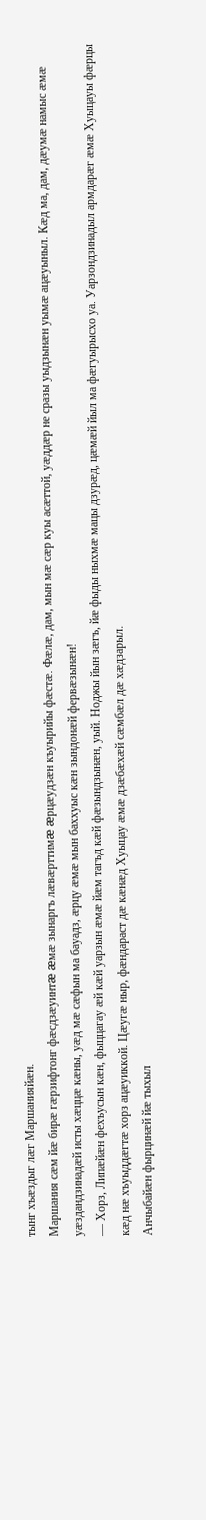тынг хъæздыг лæг Маршанияйæн.
Маршания сæм йæ бирæ гæрзифтонг фæсдзæуинтæ æмæ зынаргъ лæвæрттимæ æрцæудзæн къуырийы фæстæ. Фæлæ, дам, мын мæ сæр куы асæттой, уæддæр не сразы уыдзынæн уымæ ацæуыныл. Кæд ма, дам, дæумæ намыс æмæ уæздандзинадæй исты хæццæ кæны, уæд мæ сæфын ма бауадз, æрцу æмæ мын баххуыс кæн зындонæй фервæзынæн!
— Хорз, Липæйæн фехъусын кæн, фыццагау æй кæй уарзын æмæ йæм тагъд кæй фæзындзынæн, уый. Ноджы йын зæгъ, йæ фыды ныхмæ мацы дзурæд, цæмæй йыл ма фæгуырысхо уа. Уарзондзинадыл армдарæг æмæ Хуыцауы фæрцы кæд нæ хъуыддæгтæ хорз ацæуиккой. Цæугæ ныр, фæндараст дæ кæнæд Хуыцау æмæ дзæбæхæй сæмбæл дæ хæдзарыл.
Анчыбайæн фырцинæй йæ тыхыл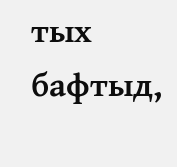тых бафтыд,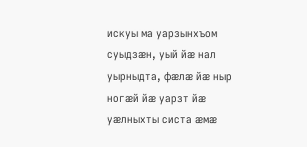искуы ма уарзынхъом суыдзæн, уый йæ нал уырныдта, фæлæ йæ ныр ногæй йæ уарзт йæ уæлныхты систа æмæ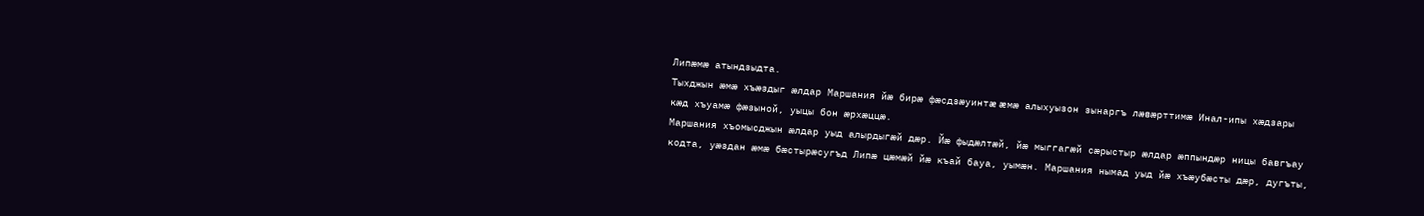Липæмæ атындзыдта.
Тыхджын æмæ хъæздыг æлдар Маршания йæ бирæ фæсдзæуинтæ æмæ алыхуызон зынаргъ лæвæрттимæ Инал-ипы хæдзары кæд хъуамæ фæзыной, уыцы бон æрхæццæ.
Маршания хъомысджын æлдар уыд алырдыгæй дæр. Йæ фыдæлтæй, йæ мыггагæй сæрыстыр æлдар æппындæр ницы бавгъау кодта, уæздан æмæ бæстырæсугъд Липæ цæмæй йæ къай бауа, уымæн. Маршания нымад уыд йæ хъæубæсты дæр, дугъты,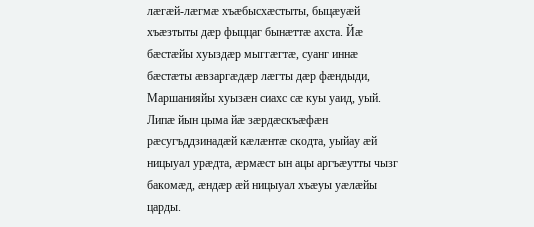лæгæй-лæгмæ хъæбысхæстыты, быцæуæй хъæзтыты дæр фыццаг бынæттæ ахста. Йæ бæстæйы хуыздæр мыггæгтæ, суанг иннæ бæстæты æвзаргæдæр лæгты дæр фæндыди, Маршанияйы хуызæн сиахс сæ куы уаид, уый.
Липæ йын цыма йæ зæрдæскъæфæн рæсугъддзинадæй кæлæнтæ скодта, уыйау æй ницыуал урæдта, æрмæст ын ацы аргъæутты чызг бакомæд, æндæр æй ницыуал хъæуы уæлæйы царды.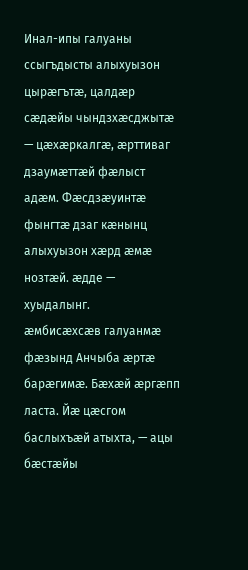Инал-ипы галуаны ссыгъдысты алыхуызон цырæгътæ, цалдæр сæдæйы чындзхæсджытæ — цæхæркалгæ, æрттиваг дзаумæттæй фæлыст адæм. Фæсдзæуинтæ фынгтæ дзаг кæнынц алыхуызон хæрд æмæ нозтæй. æдде — хуыдалынг.
æмбисæхсæв галуанмæ фæзынд Анчыба æртæ барæгимæ. Бæхæй æргæпп ласта. Йæ цæсгом баслыхъæй атыхта, — ацы бæстæйы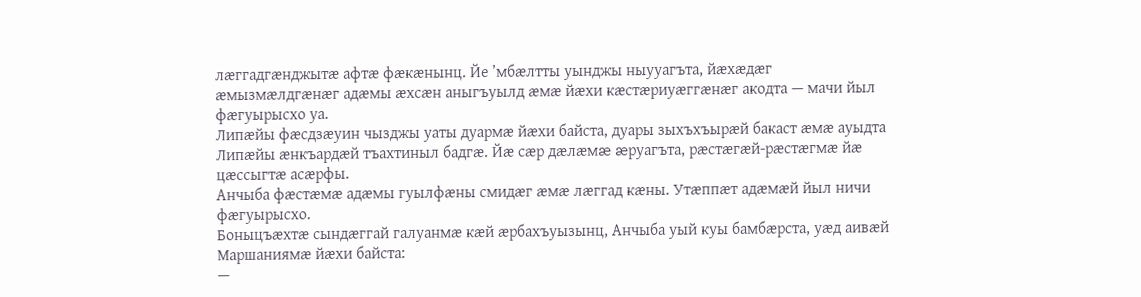лæггадгæнджытæ афтæ фæкæнынц. Йе ’мбæлтты уынджы ныууагъта, йæхæдæг æмызмæлдгæнæг адæмы æхсæн аныгъуылд æмæ йæхи кæстæриуæггæнæг акодта — мачи йыл фæгуырысхо уа.
Липæйы фæсдзæуин чызджы уаты дуармæ йæхи байста, дуары зыхъхъырæй бакаст æмæ ауыдта Липæйы æнкъардæй тъахтиныл бадгæ. Йæ сæр дæлæмæ æруагъта, рæстæгæй-рæстæгмæ йæ цæссыгтæ асæрфы.
Анчыба фæстæмæ адæмы гуылфæны смидæг æмæ лæггад кæны. Утæппæт адæмæй йыл ничи фæгуырысхо.
Боныцъæхтæ сындæггай галуанмæ кæй æрбахъуызынц, Анчыба уый куы бамбæрста, уæд аивæй Маршаниямæ йæхи байста:
—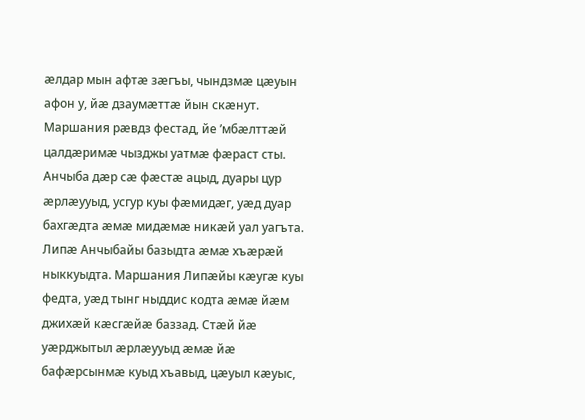æлдар мын афтæ зæгъы, чындзмæ цæуын афон у, йæ дзаумæттæ йын скæнут.
Маршания рæвдз фестад, йе ’мбæлттæй цалдæримæ чызджы уатмæ фæраст сты. Анчыба дæр сæ фæстæ ацыд, дуары цур æрлæууыд, усгур куы фæмидæг, уæд дуар бахгæдта æмæ мидæмæ никæй уал уагъта.
Липæ Анчыбайы базыдта æмæ хъæрæй ныккуыдта. Маршания Липæйы кæугæ куы федта, уæд тынг ныддис кодта æмæ йæм джихæй кæсгæйæ баззад. Стæй йæ уæрджытыл æрлæууыд æмæ йæ бафæрсынмæ куыд хъавыд, цæуыл кæуыс,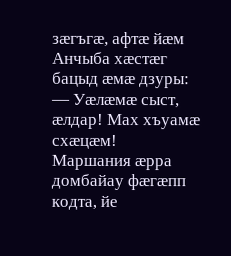зæгъгæ, афтæ йæм Анчыба хæстæг бацыд æмæ дзуры:
— Уæлæмæ сыст, æлдар! Мах хъуамæ схæцæм!
Маршания æрра домбайау фæгæпп кодта, йе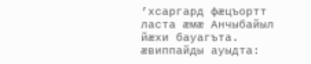’хсаргард фæцъортт ласта æмæ Анчыбайыл йæхи бауагъта. æвиппайды ауыдта: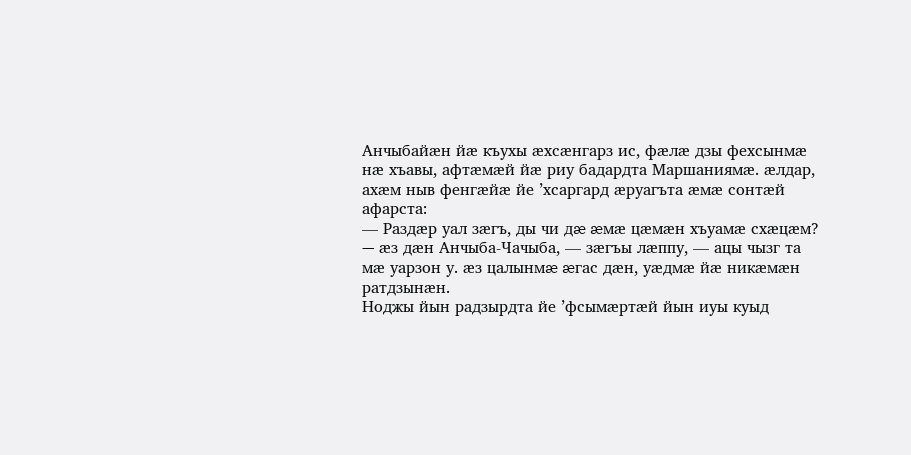Анчыбайæн йæ къухы æхсæнгарз ис, фæлæ дзы фехсынмæ нæ хъавы, афтæмæй йæ риу бадардта Маршаниямæ. æлдар, ахæм ныв фенгæйæ йе ’хсаргард æруагъта æмæ сонтæй афарста:
— Раздæр уал зæгъ, ды чи дæ æмæ цæмæн хъуамæ схæцæм?
— æз дæн Анчыба-Чачыба, — зæгъы лæппу, — ацы чызг та мæ уарзон у. æз цалынмæ æгас дæн, уæдмæ йæ никæмæн ратдзынæн.
Ноджы йын радзырдта йе ’фсымæртæй йын иуы куыд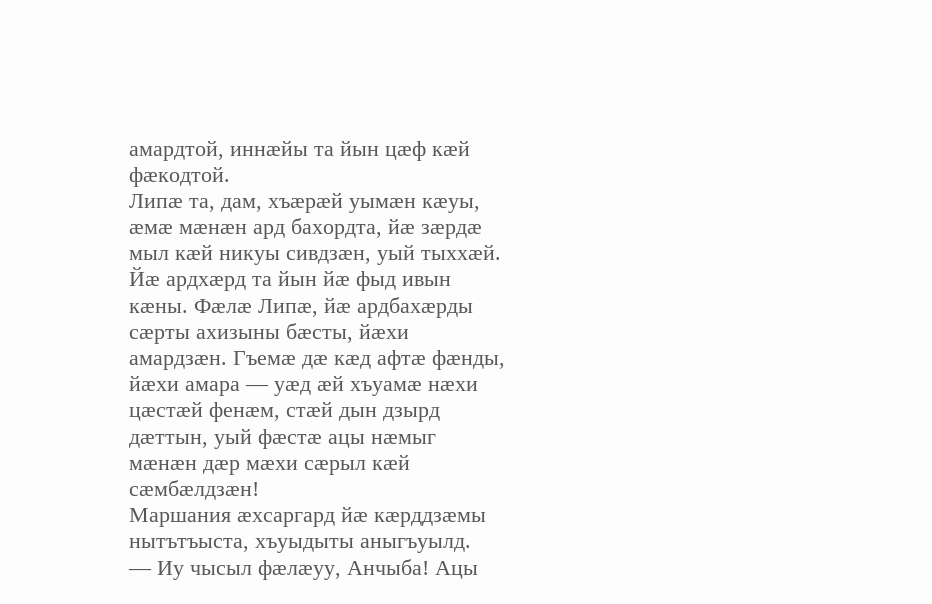амардтой, иннæйы та йын цæф кæй фæкодтой.
Липæ та, дам, хъæрæй уымæн кæуы, æмæ мæнæн ард бахордта, йæ зæрдæ мыл кæй никуы сивдзæн, уый тыххæй. Йæ ардхæрд та йын йæ фыд ивын кæны. Фæлæ Липæ, йæ ардбахæрды сæрты ахизыны бæсты, йæхи амардзæн. Гъемæ дæ кæд афтæ фæнды, йæхи амара — уæд æй хъуамæ нæхи цæстæй фенæм, стæй дын дзырд дæттын, уый фæстæ ацы нæмыг мæнæн дæр мæхи сæрыл кæй сæмбæлдзæн!
Маршания æхсаргард йæ кæрддзæмы нытътъыста, хъуыдыты аныгъуылд.
— Иу чысыл фæлæуу, Анчыба! Ацы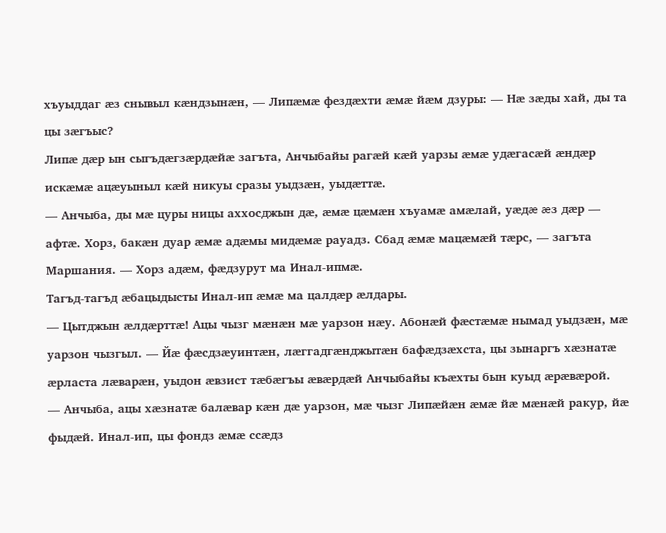хъуыддаг æз снывыл кæндзынæн, — Липæмæ фездæхти æмæ йæм дзуры: — Нæ зæды хай, ды та цы зæгъыс?
Липæ дæр ын сыгъдæгзæрдæйæ загъта, Анчыбайы рагæй кæй уарзы æмæ удæгасæй æндæр искæмæ ацæуыныл кæй никуы сразы уыдзæн, уыдæттæ.
— Анчыба, ды мæ цуры ницы аххосджын дæ, æмæ цæмæн хъуамæ амæлай, уæдæ æз дæр — афтæ. Хорз, бакæн дуар æмæ адæмы мидæмæ рауадз. Сбад æмæ мацæмæй тæрс, — загъта Маршания. — Хорз адæм, фæдзурут ма Инал-ипмæ.
Тагъд-тагъд æбацыдысты Инал-ип æмæ ма цалдæр æлдары.
— Цытджын æлдæрттæ! Ацы чызг мæнæн мæ уарзон нæу. Абонæй фæстæмæ нымад уыдзæн, мæ уарзон чызгыл. — Йæ фæсдзæуинтæн, лæггадгæнджытæн бафæдзæхста, цы зынаргъ хæзнатæ æрласта лæварæн, уыдон æвзист тæбæгъы æвæрдæй Анчыбайы къæхты бын куыд æрæвæрой.
— Анчыба, ацы хæзнатæ балæвар кæн дæ уарзон, мæ чызг Липæйæн æмæ йæ мæнæй ракур, йæ фыдæй. Инал-ип, цы фондз æмæ ссæдз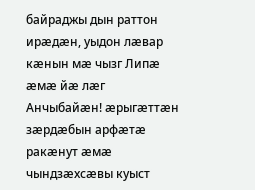байраджы дын раттон ирæдæн, уыдон лæвар кæнын мæ чызг Липæ æмæ йæ лæг Анчыбайæн! æрыгæттæн зæрдæбын арфæтæ ракæнут æмæ чындзæхсæвы куыст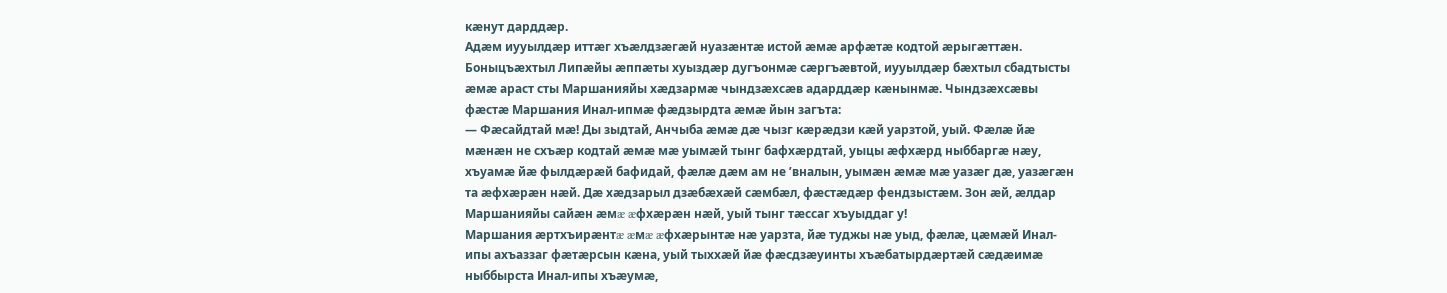кæнут дарддæр.
Адæм иууылдæр иттæг хъæлдзæгæй нуазæнтæ истой æмæ арфæтæ кодтой æрыгæттæн.
Боныцъæхтыл Липæйы æппæты хуыздæр дугъонмæ сæргъæвтой, иууылдæр бæхтыл сбадтысты æмæ араст сты Маршанияйы хæдзармæ чындзæхсæв адарддæр кæнынмæ. Чындзæхсæвы фæстæ Маршания Инал-ипмæ фæдзырдта æмæ йын загъта:
— Фæсайдтай мæ! Ды зыдтай, Анчыба æмæ дæ чызг кæрæдзи кæй уарзтой, уый. Фæлæ йæ мæнæн не схъæр кодтай æмæ мæ уымæй тынг бафхæрдтай, уыцы æфхæрд ныббаргæ нæу, хъуамæ йæ фылдæрæй бафидай, фæлæ дæм ам не ’вналын, уымæн æмæ мæ уазæг дæ, уазæгæн та æфхæрæн нæй. Дæ хæдзарыл дзæбæхæй сæмбæл, фæстæдæр фендзыстæм. Зон æй, æлдар Маршанияйы сайæн æмæ æфхæрæн нæй, уый тынг тæссаг хъуыддаг у!
Маршания æртхъирæнтæ æмæ æфхæрынтæ нæ уарзта, йæ туджы нæ уыд, фæлæ, цæмæй Инал-ипы ахъаззаг фæтæрсын кæна, уый тыххæй йæ фæсдзæуинты хъæбатырдæртæй сæдæимæ ныббырста Инал-ипы хъæумæ,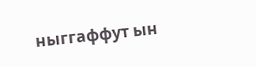ныггаффут ын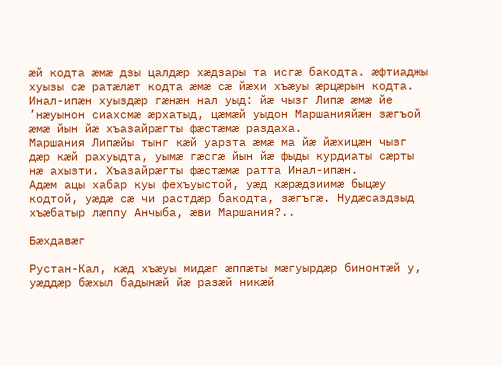æй кодта æмæ дзы цалдæр хæдзары та исгæ бакодта. æфтиаджы хуызы сæ ратæлæт кодта æмæ сæ йæхи хъæуы æрцæрын кодта. Инал-ипæн хуыздæр гæнæн нал уыд: йæ чызг Липæ æмæ йе ’нæуынон сиахсмæ æрхатыд, цæмæй уыдон Маршанияйæн зæгъой æмæ йын йæ хъазайрæгты фæстæмæ раздаха.
Маршания Липæйы тынг кæй уарзта æмæ ма йæ йæхицæн чызг дæр кæй рахуыдта, уымæ гæсгæ йын йæ фыды курдиаты сæрты нæ ахызти. Хъазайрæгты фæстæмæ ратта Инал-ипæн.
Адæм ацы хабар куы фехъуыстой, уæд кæрæдзиимæ быцæу кодтой, уæдæ сæ чи растдæр бакодта, зæгъгæ. Нудæсаздзыд хъæбатыр лæппу Анчыба, æви Маршания?..

Бæхдавæг

Рустан-Кал, кæд хъæуы мидæг æппæты мæгуырдæр бинонтæй у, уæддæр бæхыл бадынæй йæ разæй никæй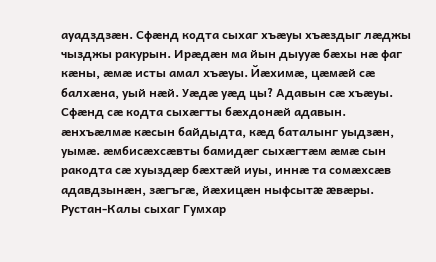ауадздзæн. Сфæнд кодта сыхаг хъæуы хъæздыг лæджы чызджы ракурын. Ирæдæн ма йын дыууæ бæхы нæ фаг кæны, æмæ исты амал хъæуы. Йæхимæ, цæмæй сæ балхæна, уый нæй. Уæдæ уæд цы? Адавын сæ хъæуы. Сфæнд сæ кодта сыхæгты бæхдонæй адавын.
æнхъæлмæ кæсын байдыдта, кæд баталынг уыдзæн, уымæ. æмбисæхсæвты бамидæг сыхæгтæм æмæ сын ракодта сæ хуыздæр бæхтæй иуы, иннæ та сомæхсæв адавдзынæн, зæгъгæ, йæхицæн ныфсытæ æвæры.
Рустан-Калы сыхаг Гумхар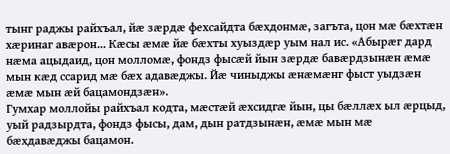тынг раджы райхъал, йæ зæрдæ фехсайдта бæхдонмæ, загъта, цон мæ бæхтæн хæринаг авæрон... Кæсы æмæ йæ бæхты хуыздæр уым нал ис. «Абырæг дард нæма ацыдаид, цон молломæ, фондз фысæй йын зæрдæ бавæрдзынæн æмæ мын кæд ссарид мæ бæх адавæджы. Йæ чиныджы æнæмæнг фыст уыдзæн æмæ мын æй бацамондзæн».
Гумхар моллойы райхъал кодта, мæстæй æхсидгæ йын, цы бæллæх ыл æрцыд, уый радзырдта, фондз фысы, дам, дын ратдзынæн, æмæ мын мæ бæхдавæджы бацамон.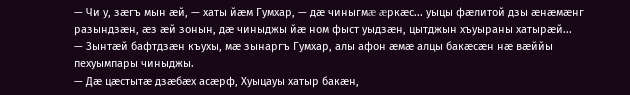— Чи у, зæгъ мын æй, — хаты йæм Гумхар, — дæ чиныгмæ æркæс... уыцы фæлитой дзы æнæмæнг разындзæн, æз æй зонын, дæ чиныджы йæ ном фыст уыдзæн, цытджын хъуыраны хатырæй...
— Зынтæй бафтдзæн къухы, мæ зынаргъ Гумхар, алы афон æмæ алцы бакæсæн нæ вæййы пехуымпары чиныджы.
— Дæ цæстытæ дзæбæх асæрф, Хуыцауы хатыр бакæн,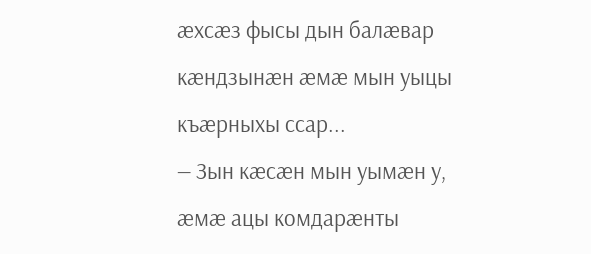æхсæз фысы дын балæвар кæндзынæн æмæ мын уыцы къæрныхы ссар...
— Зын кæсæн мын уымæн у, æмæ ацы комдарæнты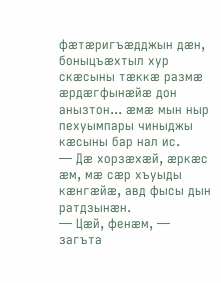фæтæригъæдджын дæн, боныцъæхтыл хур скæсыны тæккæ размæ æрдæгфынæйæ дон анызтон... æмæ мын ныр пехуымпары чиныджы кæсыны бар нал ис.
— Дæ хорзæхæй, æркæс æм, мæ сæр хъуыды кæнгæйæ, авд фысы дын ратдзынæн.
— Цæй, фенæм, — загъта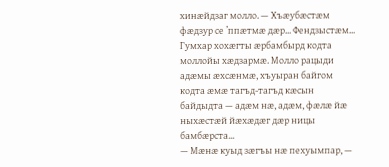хинæйдзаг молло. — Хъæубæстæм фæдзур се ’ппæтмæ дæр... Фендзыстæм...
Гумхар хохæгты æрбамбырд кодта моллойы хæдзармæ. Молло рацыди адæмы æхсæнмæ, хъуыран байгом кодта æмæ тагъд-тагъд кæсын байдыдта — адæм нæ, адæм, фæлæ йæ ныхæстæй йæхæдæг дæр ницы бамбæрста...
— Мæнæ куыд зæгъы нæ пехуымпар, —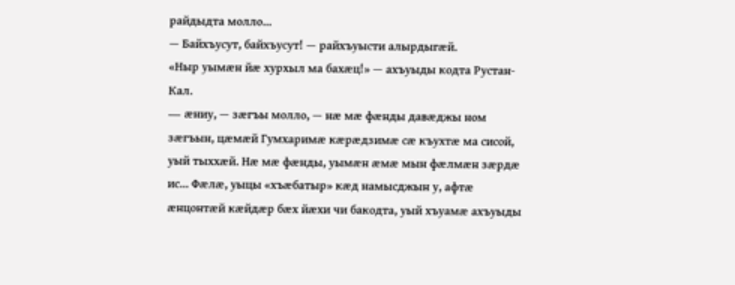райдыдта молло...
— Байхъусут, байхъусут! — райхъуысти алырдыгæй.
«Ныр уымæн йæ хурхыл ма бахæц!» — ахъуыды кодта Рустан-Кал.
— æниу, — зæгъы молло, — нæ мæ фæнды давæджы ном зæгъын, цæмæй Гумхаримæ кæрæдзимæ сæ къухтæ ма сисой, уый тыххæй. Нæ мæ фæнды, уымæн æмæ мын фæлмæн зæрдæ ис... Фæлæ, уыцы «хъæбатыр» кæд намысджын у, афтæ æнцонтæй кæйдæр бæх йæхи чи бакодта, уый хъуамæ ахъуыды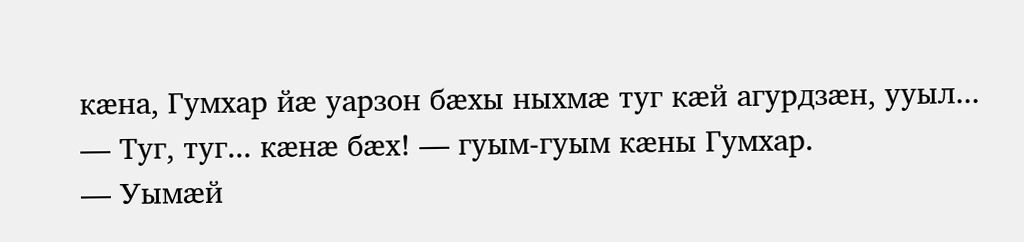кæна, Гумхар йæ уарзон бæхы ныхмæ туг кæй агурдзæн, ууыл...
— Туг, туг... кæнæ бæх! — гуым-гуым кæны Гумхар.
— Уымæй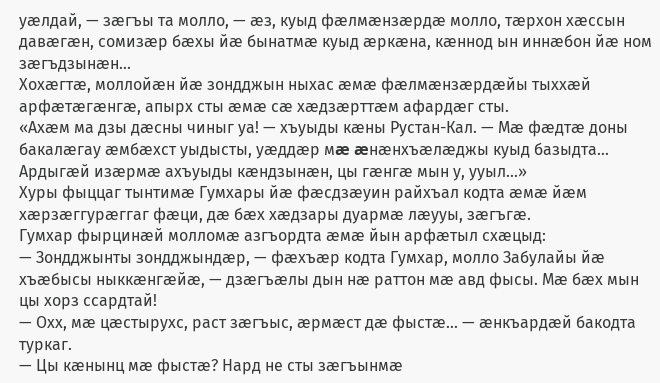уæлдай, — зæгъы та молло, — æз, куыд фæлмæнзæрдæ молло, тæрхон хæссын давæгæн, сомизæр бæхы йæ бынатмæ куыд æркæна, кæннод ын иннæбон йæ ном зæгъдзынæн...
Хохæгтæ, моллойæн йæ зондджын ныхас æмæ фæлмæнзæрдæйы тыххæй арфæтæгæнгæ, апырх сты æмæ сæ хæдзæрттæм афардæг сты.
«Ахæм ма дзы дæсны чиныг уа! — хъуыды кæны Рустан-Кал. — Мæ фæдтæ доны бакалæгау æмбæхст уыдысты, уæддæр мæ æнæнхъæлæджы куыд базыдта... Ардыгæй изæрмæ ахъуыды кæндзынæн, цы гæнгæ мын у, ууыл...»
Хуры фыццаг тынтимæ Гумхары йæ фæсдзæуин райхъал кодта æмæ йæм хæрзæггурæггаг фæци, дæ бæх хæдзары дуармæ лæууы, зæгъгæ.
Гумхар фырцинæй молломæ азгъордта æмæ йын арфæтыл схæцыд:
— Зондджынты зондджындæр, — фæхъæр кодта Гумхар, молло Забулайы йæ хъæбысы ныккæнгæйæ, — дзæгъæлы дын нæ раттон мæ авд фысы. Мæ бæх мын цы хорз ссардтай!
— Охх, мæ цæстырухс, раст зæгъыс, æрмæст дæ фыстæ... — æнкъардæй бакодта туркаг.
— Цы кæнынц мæ фыстæ? Нард не сты зæгъынмæ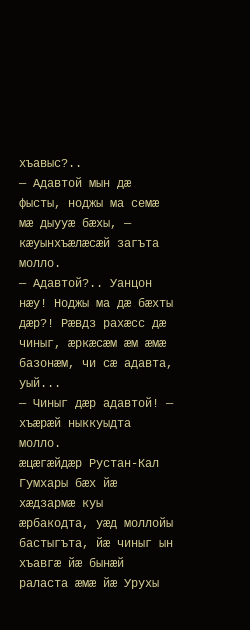хъавыс?..
— Адавтой мын дæ фысты, ноджы ма семæ мæ дыууæ бæхы, — кæуынхъæлæсæй загъта молло.
— Адавтой?.. Уанцон нæу! Ноджы ма дæ бæхты дæр?! Рæвдз рахæсс дæ чиныг, æркæсæм æм æмæ базонæм, чи сæ адавта, уый...
— Чиныг дæр адавтой! — хъæрæй ныккуыдта молло.
æцæгæйдæр Рустан-Кал Гумхары бæх йæ хæдзармæ куы æрбакодта, уæд моллойы бастыгъта, йæ чиныг ын хъавгæ йæ бынæй раласта æмæ йæ Урухы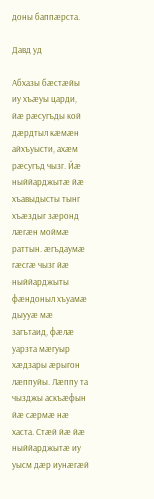доны баппæрста.

Давд уд

Абхазы бæстæйы иу хъæуы царди, йæ рæсугъды кой дæрдтыл кæмæн айхъуысти, ахæм рæсугъд чызг. Йæ ныййарджытæ йæ хъавыдысты тынг хъæздыг зæронд лæгæн моймæ раттын. æгъдаумæ гæсгæ чызг йæ ныййарджыты фæндоныл хъуамæ дыууæ мæ загътаид, фæлæ уарзта мæгуыр хæдзары æрыгон лæппуйы. Лæппу та чызджы аскъæфын йæ сæрмæ нæ хаста. Стæй йæ йæ ныййарджытæ иу уысм дæр иунæгæй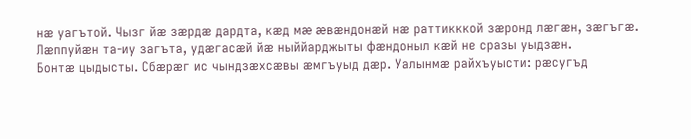нæ уагътой. Чызг йæ зæрдæ дардта, кæд мæ æвæндонæй нæ раттикккой зæронд лæгæн, зæгъгæ. Лæппуйæн та-иу загъта, удæгасæй йæ ныййарджыты фæндоныл кæй не сразы уыдзæн.
Бонтæ цыдысты. Сбæрæг ис чындзæхсæвы æмгъуыд дæр. Уалынмæ райхъуысти: рæсугъд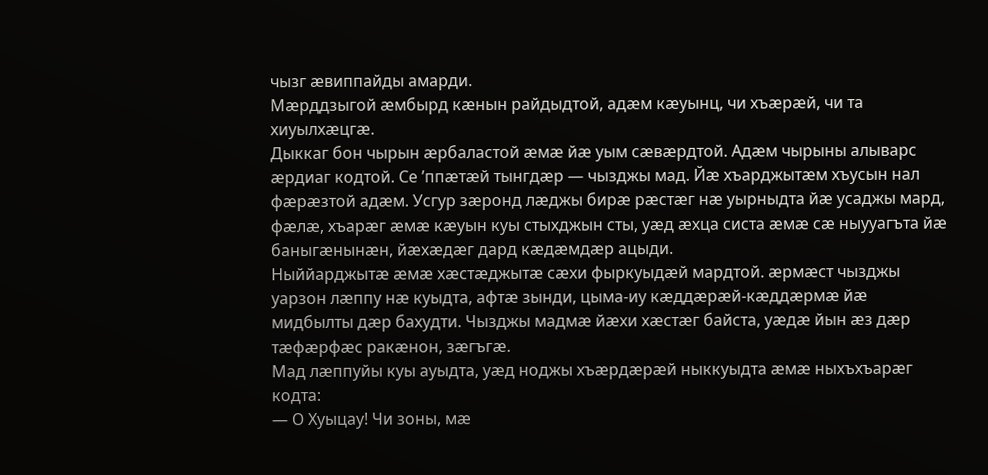чызг æвиппайды амарди.
Мæрддзыгой æмбырд кæнын райдыдтой, адæм кæуынц, чи хъæрæй, чи та хиуылхæцгæ.
Дыккаг бон чырын æрбаластой æмæ йæ уым сæвæрдтой. Адæм чырыны алыварс æрдиаг кодтой. Се ’ппæтæй тынгдæр — чызджы мад. Йæ хъарджытæм хъусын нал фæрæзтой адæм. Усгур зæронд лæджы бирæ рæстæг нæ уырныдта йæ усаджы мард, фæлæ, хъарæг æмæ кæуын куы стыхджын сты, уæд æхца систа æмæ сæ ныууагъта йæ баныгæнынæн, йæхæдæг дард кæдæмдæр ацыди.
Ныййарджытæ æмæ хæстæджытæ сæхи фыркуыдæй мардтой. æрмæст чызджы уарзон лæппу нæ куыдта, афтæ зынди, цыма-иу кæддæрæй-кæддæрмæ йæ мидбылты дæр бахудти. Чызджы мадмæ йæхи хæстæг байста, уæдæ йын æз дæр тæфæрфæс ракæнон, зæгъгæ.
Мад лæппуйы куы ауыдта, уæд ноджы хъæрдæрæй ныккуыдта æмæ ныхъхъарæг кодта:
— О Хуыцау! Чи зоны, мæ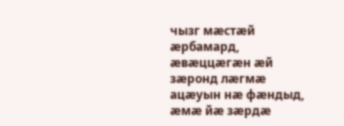чызг мæстæй æрбамард, æвæццæгæн æй зæронд лæгмæ ацæуын нæ фæндыд, æмæ йæ зæрдæ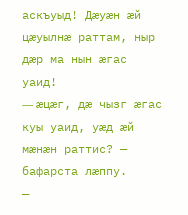аскъуыд! Дæуæн æй цæуылнæ раттам, ныр дæр ма нын æгас уаид!
— æцæг, дæ чызг æгас куы уаид, уæд æй мæнæн раттис? — бафарста лæппу.
—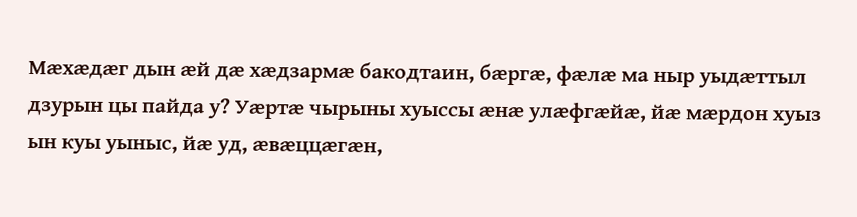Мæхæдæг дын æй дæ хæдзармæ бакодтаин, бæргæ, фæлæ ма ныр уыдæттыл дзурын цы пайда у? Уæртæ чырыны хуыссы æнæ улæфгæйæ, йæ мæрдон хуыз ын куы уыныс, йæ уд, æвæццæгæн,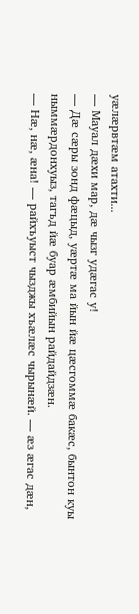уæлæрвтæм атахти...
— Мауал дæхи мар, дæ чызг удæгас у!
— Дæ сæры зонд фæцыд, уæртæ ма йын йæ цæсгоммæ бакæс, бынтон куы ныммæрдонхуыз, тагъд йæ буар æмбийын райдайдзæн.
— Нæ, нæ, æна! — райхъуыст чызджы хъæлæс чырынæй. — æз æгас дæн,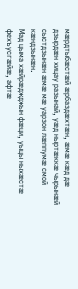мæрдтыбæстæй æрбаздæхтæн, æмæ кæд дæ дзырдæн хицау разынай, уæд ныртæккæ чырынæй сыстдзынæн æмæ мæ уарзон лæппумæ смой кæндзынæн.
Мад цыма хæйрæджджын фæци, уыцы ныхæстæ фехъусгæйæ, афтæ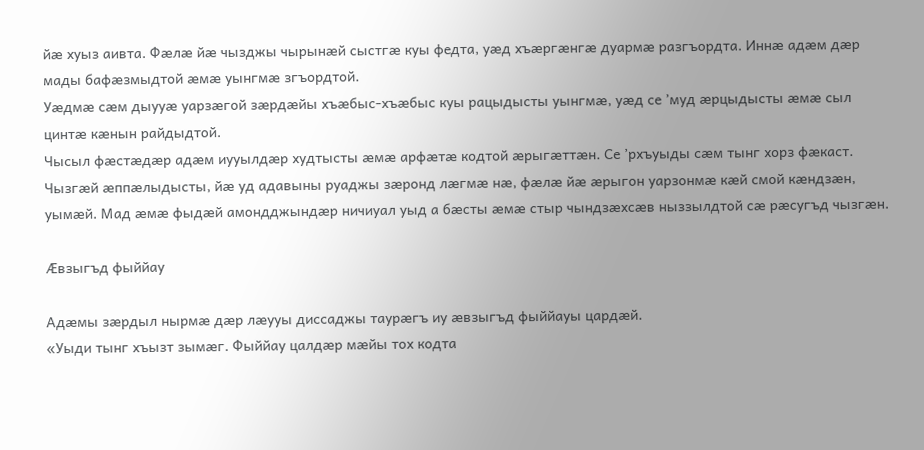йæ хуыз аивта. Фæлæ йæ чызджы чырынæй сыстгæ куы федта, уæд хъæргæнгæ дуармæ разгъордта. Иннæ адæм дæр мады бафæзмыдтой æмæ уынгмæ згъордтой.
Уæдмæ сæм дыууæ уарзæгой зæрдæйы хъæбыс-хъæбыс куы рацыдысты уынгмæ, уæд се ’муд æрцыдысты æмæ сыл цинтæ кæнын райдыдтой.
Чысыл фæстæдæр адæм иууылдæр худтысты æмæ арфæтæ кодтой æрыгæттæн. Се ’рхъуыды сæм тынг хорз фæкаст. Чызгæй æппæлыдысты, йæ уд адавыны руаджы зæронд лæгмæ нæ, фæлæ йæ æрыгон уарзонмæ кæй смой кæндзæн, уымæй. Мад æмæ фыдæй амондджындæр ничиуал уыд а бæсты æмæ стыр чындзæхсæв ныззылдтой сæ рæсугъд чызгæн.

Æвзыгъд фыййау

Адæмы зæрдыл нырмæ дæр лæууы диссаджы таурæгъ иу æвзыгъд фыййауы цардæй.
«Уыди тынг хъызт зымæг. Фыййау цалдæр мæйы тох кодта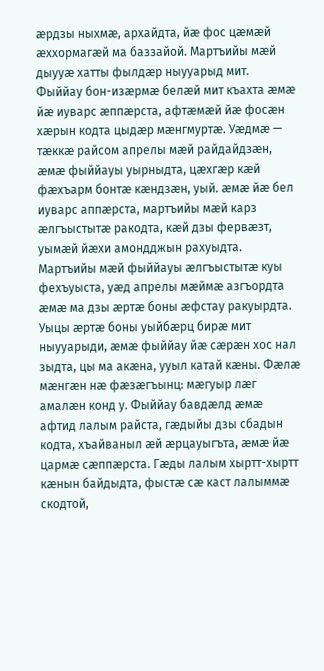æрдзы ныхмæ, архайдта, йæ фос цæмæй æххормагæй ма баззайой. Мартъийы мæй дыууæ хатты фылдæр ныууарыд мит. Фыййау бон-изæрмæ белæй мит къахта æмæ йæ иуварс æппæрста, афтæмæй йæ фосæн хæрын кодта цыдæр мæнгмуртæ. Уæдмæ — тæккæ райсом апрелы мæй райдайдзæн, æмæ фыййауы уырныдта, цæхгæр кæй фæхъарм бонтæ кæндзæн, уый. æмæ йæ бел иуварс аппæрста, мартъийы мæй карз æлгъыстытæ ракодта, кæй дзы фервæзт, уымæй йæхи амондджын рахуыдта.
Мартъийы мæй фыййауы æлгъыстытæ куы фехъуыста, уæд апрелы мæймæ азгъордта æмæ ма дзы æртæ боны æфстау ракуырдта. Уыцы æртæ боны уыйбæрц бирæ мит ныууарыди, æмæ фыййау йæ сæрæн хос нал зыдта, цы ма акæна, ууыл катай кæны. Фæлæ мæнгæн нæ фæзæгъынц: мæгуыр лæг амалæн конд у. Фыййау бавдæлд æмæ афтид лалым райста, гæдыйы дзы сбадын кодта, хъайваныл æй æрцауыгъта, æмæ йæ цармæ сæппæрста. Гæды лалым хыртт-хыртт кæнын байдыдта, фыстæ сæ каст лалыммæ скодтой,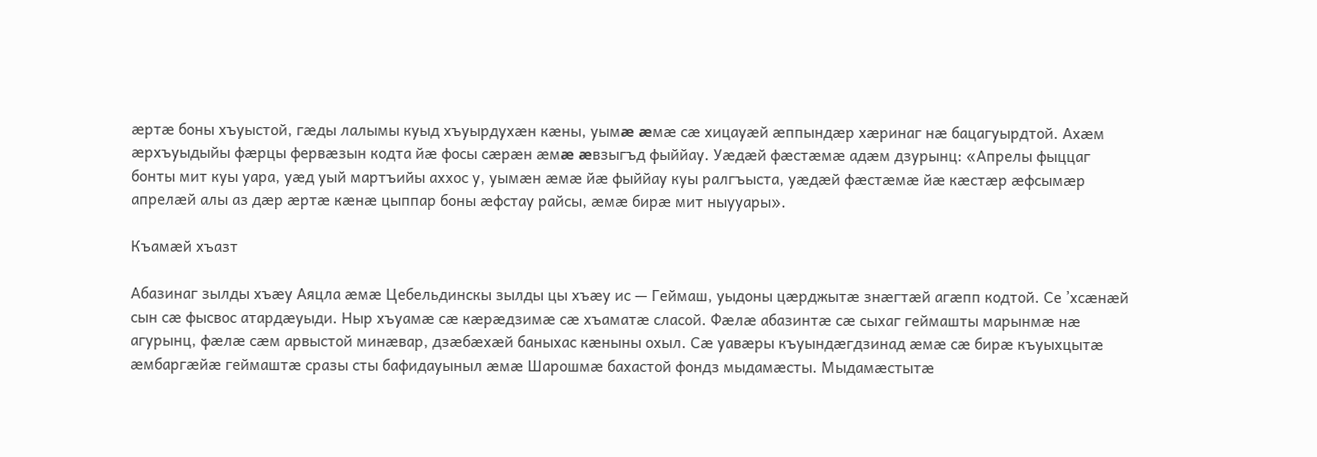æртæ боны хъуыстой, гæды лалымы куыд хъуырдухæн кæны, уымæ æмæ сæ хицауæй æппындæр хæринаг нæ бацагуырдтой. Ахæм æрхъуыдыйы фæрцы фервæзын кодта йæ фосы сæрæн æмæ æвзыгъд фыййау. Уæдæй фæстæмæ адæм дзурынц: «Апрелы фыццаг бонты мит куы уара, уæд уый мартъийы аххос у, уымæн æмæ йæ фыййау куы ралгъыста, уæдæй фæстæмæ йæ кæстæр æфсымæр апрелæй алы аз дæр æртæ кæнæ цыппар боны æфстау райсы, æмæ бирæ мит ныууары».

Къамæй хъазт

Абазинаг зылды хъæу Аяцла æмæ Цебельдинскы зылды цы хъæу ис — Геймаш, уыдоны цæрджытæ знæгтæй агæпп кодтой. Се ’хсæнæй сын сæ фысвос атардæуыди. Ныр хъуамæ сæ кæрæдзимæ сæ хъаматæ сласой. Фæлæ абазинтæ сæ сыхаг геймашты марынмæ нæ агурынц, фæлæ сæм арвыстой минæвар, дзæбæхæй баныхас кæныны охыл. Сæ уавæры къуындæгдзинад æмæ сæ бирæ къуыхцытæ æмбаргæйæ геймаштæ сразы сты бафидауыныл æмæ Шарошмæ бахастой фондз мыдамæсты. Мыдамæстытæ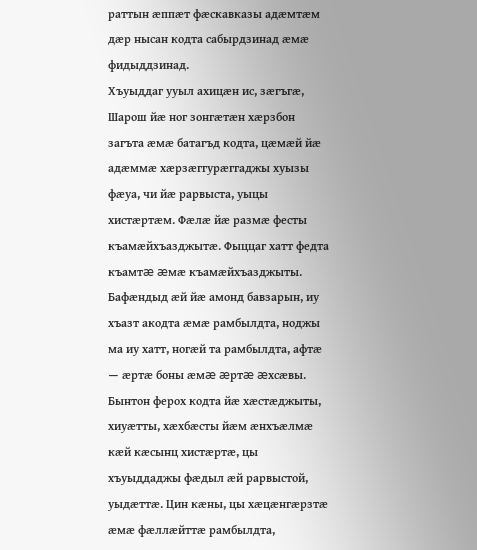раттын æппæт фæскавказы адæмтæм дæр нысан кодта сабырдзинад æмæ фидыддзинад.
Хъуыддаг ууыл ахицæн ис, зæгъгæ, Шарош йæ ног зонгæтæн хæрзбон загъта æмæ батагъд кодта, цæмæй йæ адæммæ хæрзæггурæггаджы хуызы фæуа, чи йæ рарвыста, уыцы хистæртæм. Фæлæ йæ размæ фесты къамæйхъазджытæ. Фыццаг хатт федта къамтæ æмæ къамæйхъазджыты. Бафæндыд æй йæ амонд бавзарын, иу хъазт акодта æмæ рамбылдта, ноджы ма иу хатт, ногæй та рамбылдта, афтæ — æртæ боны æмæ æртæ æхсæвы. Бынтон ферох кодта йæ хæстæджыты, хиуæтты, хæхбæсты йæм æнхъæлмæ кæй кæсынц хистæртæ, цы хъуыддаджы фæдыл æй рарвыстой, уыдæттæ. Цин кæны, цы хæцæнгæрзтæ æмæ фæллæйттæ рамбылдта,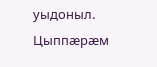уыдоныл.
Цыппæрæм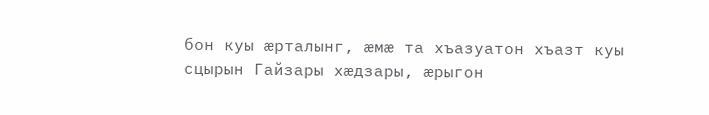бон куы æрталынг, æмæ та хъазуатон хъазт куы сцырын Гайзары хæдзары, æрыгон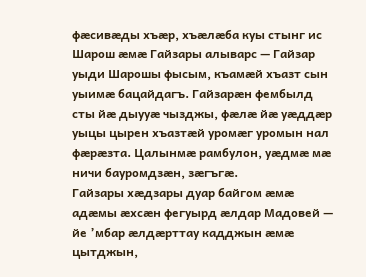фæсивæды хъæр, хъæлæба куы стынг ис Шарош æмæ Гайзары алыварс — Гайзар уыди Шарошы фысым, къамæй хъазт сын уыимæ бацайдагъ. Гайзарæн фембылд сты йæ дыууæ чызджы, фæлæ йæ уæддæр уыцы цырен хъазтæй уромæг уромын нал фæрæзта. Цалынмæ рамбулон, уæдмæ мæ ничи бауромдзæн, зæгъгæ.
Гайзары хæдзары дуар байгом æмæ адæмы æхсæн фегуырд æлдар Мадовей — йе ’мбар æлдæрттау кадджын æмæ цытджын,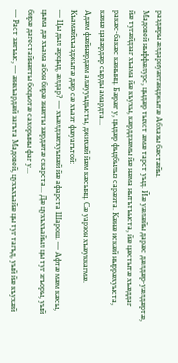раздæры æлдариуæггæнджытæ Абхазы бæстæйы.
Мадовей ныффæлурс, цыдæр тыхст æмæ тарст уыд. Йæ уæлæйы дарæс дæлдæр-уæлдæртæ, йæ тугæйдзаг хъама йæ къухы, кæрддзæмы йæ нæма нытътъыста, йæ цæстытæ хъæддаг ракæс-бакæс кæнынц. Бæрæг у, цыдæр фыдбылыз сарæзта. Кæнæ искæй ныррæхуыста, кæнæ цавæрдæр сырды амардта...
Адæм фæйнæрдæм алæууыдысты, джихæй йæм кæсынц. Сæ уарзон хъæуккагмæ. Къамæйхъазджытæ дæр сæ хъазт фæуагътой:
— Цы дыл æрцыд, æлдар? — хъæлдзæгхуызæй йæ афарста Шарош. — Афтæ мæм кæсы, цыма дæ хъама абон бирæ знæгты зæрдæтæ скарста... Дæ цухъхъайыл цы туг згъоры, уый бирæ дагестайнæгты боцъотæ сахорыны фаг у...
— Раст зæгъыс, — æнкъардæй загъта Мадовей, цухъхъайæ цы туг тагъд, уый йæ къухæй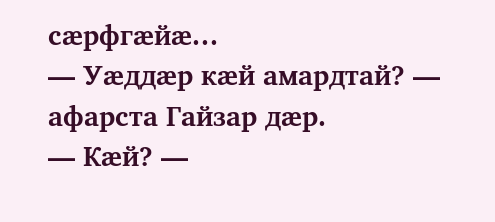сæрфгæйæ...
— Уæддæр кæй амардтай? — афарста Гайзар дæр.
— Кæй? —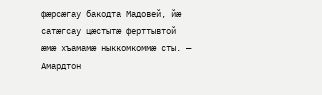фæрсæгау бакодта Мадовей, йæ сатæгсау цæстытæ ферттывтой æмæ хъамамæ ныккомкоммæ сты. — Амардтон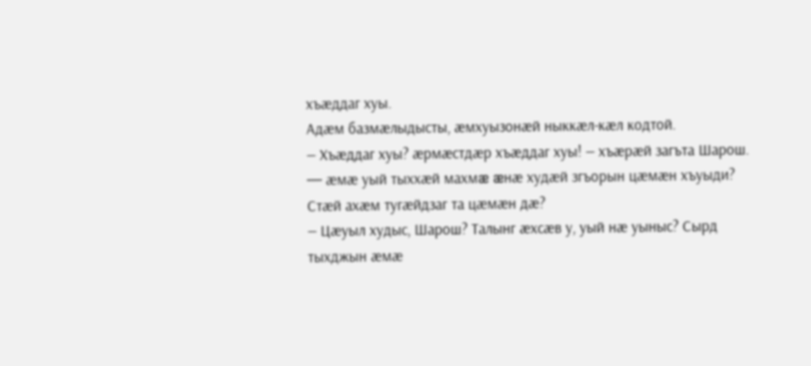хъæддаг хуы.
Адæм базмæлыдысты, æмхуызонæй ныккæл-кæл кодтой.
— Хъæддаг хуы? æрмæстдæр хъæддаг хуы! — хъæрæй загъта Шарош. — æмæ уый тыххæй махмæ æнæ худæй згъорын цæмæн хъуыди? Стæй ахæм тугæйдзаг та цæмæн дæ?
— Цæуыл худыс, Шарош? Талынг æхсæв у, уый нæ уыныс? Сырд тыхджын æмæ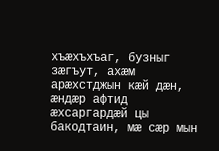хъæхъхъаг, бузныг зæгъут, ахæм арæхстджын кæй дæн, æндæр афтид æхсаргардæй цы бакодтаин, мæ сæр мын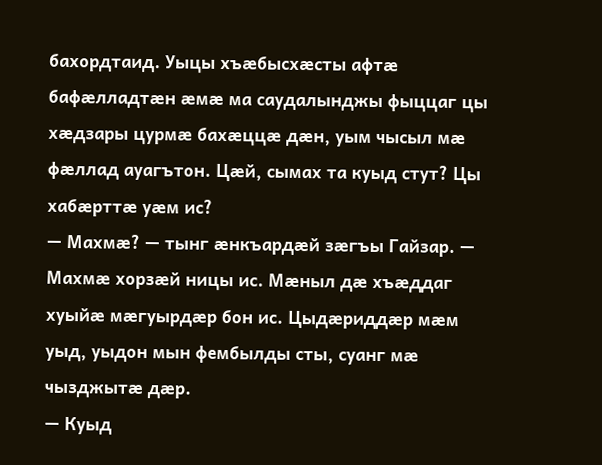бахордтаид. Уыцы хъæбысхæсты афтæ бафæлладтæн æмæ ма саудалынджы фыццаг цы хæдзары цурмæ бахæццæ дæн, уым чысыл мæ фæллад ауагътон. Цæй, сымах та куыд стут? Цы хабæрттæ уæм ис?
— Махмæ? — тынг æнкъардæй зæгъы Гайзар. — Махмæ хорзæй ницы ис. Мæныл дæ хъæддаг хуыйæ мæгуырдæр бон ис. Цыдæриддæр мæм уыд, уыдон мын фембылды сты, суанг мæ чызджытæ дæр.
— Куыд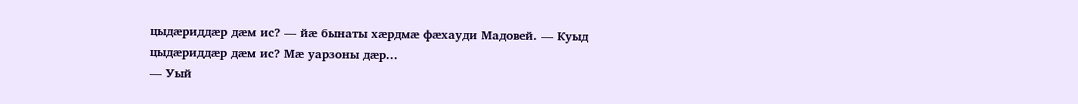цыдæриддæр дæм ис? — йæ бынаты хæрдмæ фæхауди Мадовей. — Куыд цыдæриддæр дæм ис? Мæ уарзоны дæр...
— Уый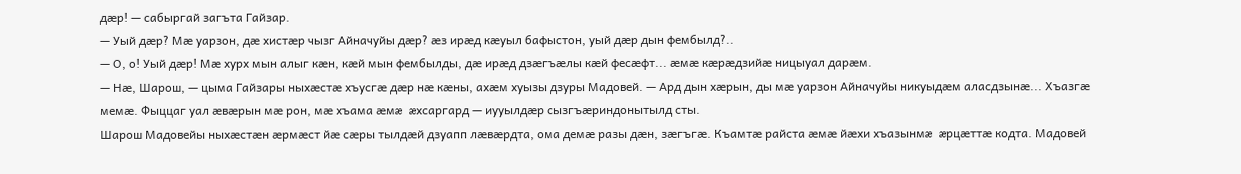дæр! — сабыргай загъта Гайзар.
— Уый дæр? Мæ уарзон, дæ хистæр чызг Айначуйы дæр? æз ирæд кæуыл бафыстон, уый дæр дын фембылд?..
— О, о! Уый дæр! Мæ хурх мын алыг кæн, кæй мын фембылды, дæ ирæд дзæгъæлы кæй фесæфт... æмæ кæрæдзийæ ницыуал дарæм.
— Нæ, Шарош, — цыма Гайзары ныхæстæ хъусгæ дæр нæ кæны, ахæм хуызы дзуры Мадовей. — Ард дын хæрын, ды мæ уарзон Айначуйы никуыдæм аласдзынæ... Хъазгæ мемæ. Фыццаг уал æвæрын мæ рон, мæ хъама æмæ æхсаргард — иууылдæр сызгъæриндонытылд сты.
Шарош Мадовейы ныхæстæн æрмæст йæ сæры тылдæй дзуапп лæвæрдта, ома демæ разы дæн, зæгъгæ. Къамтæ райста æмæ йæхи хъазынмæ æрцæттæ кодта. Мадовей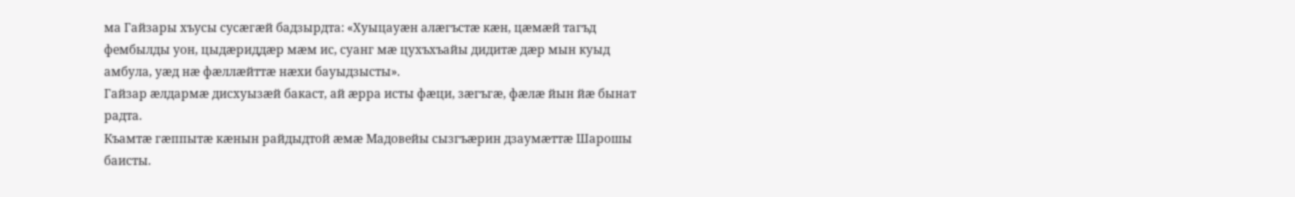ма Гайзары хъусы сусæгæй бадзырдта: «Хуыцауæн алæгъстæ кæн, цæмæй тагъд фембылды уон, цыдæриддæр мæм ис, суанг мæ цухъхъайы дидитæ дæр мын куыд амбула, уæд нæ фæллæйттæ нæхи бауыдзысты».
Гайзар æлдармæ дисхуызæй бакаст, ай æрра исты фæци, зæгъгæ, фæлæ йын йæ бынат радта.
Къамтæ гæппытæ кæнын райдыдтой æмæ Мадовейы сызгъæрин дзаумæттæ Шарошы баисты.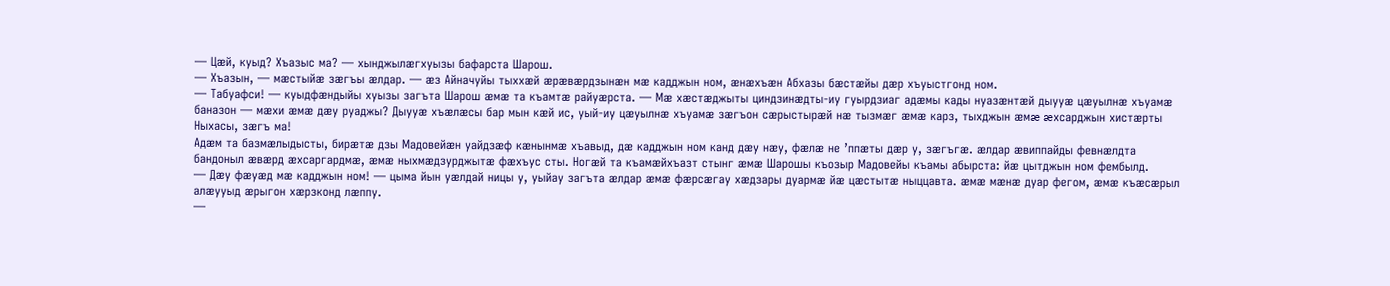— Цæй, куыд? Хъазыс ма? — хынджылæгхуызы бафарста Шарош.
— Хъазын, — мæстыйæ зæгъы æлдар. — æз Айначуйы тыххæй æрæвæрдзынæн мæ кадджын ном, æнæхъæн Абхазы бæстæйы дæр хъуыстгонд ном.
— Табуафси! — куыдфæндыйы хуызы загъта Шарош æмæ та къамтæ райуæрста. — Мæ хæстæджыты циндзинæдты-иу гуырдзиаг адæмы кады нуазæнтæй дыууæ цæуылнæ хъуамæ баназон — мæхи æмæ дæу руаджы? Дыууæ хъæлæсы бар мын кæй ис, уый-иу цæуылнæ хъуамæ зæгъон сæрыстырæй нæ тызмæг æмæ карз, тыхджын æмæ æхсарджын хистæрты Ныхасы, зæгъ ма!
Адæм та базмæлыдысты, бирæтæ дзы Мадовейæн уайдзæф кæнынмæ хъавыд, дæ кадджын ном канд дæу нæу, фæлæ не ’ппæты дæр у, зæгъгæ. æлдар æвиппайды февнæлдта бандоныл æвæрд æхсаргардмæ, æмæ ныхмæдзурджытæ фæхъус сты. Ногæй та къамæйхъазт стынг æмæ Шарошы къозыр Мадовейы къамы абырста: йæ цытджын ном фембылд.
— Дæу фæуæд мæ кадджын ном! — цыма йын уæлдай ницы у, уыйау загъта æлдар æмæ фæрсæгау хæдзары дуармæ йæ цæстытæ ныццавта. æмæ мæнæ дуар фегом, æмæ къæсæрыл алæууыд æрыгон хæрзконд лæппу.
—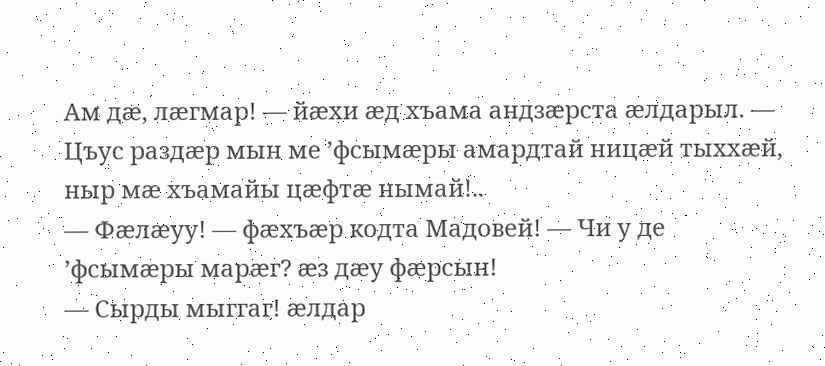Ам дæ, лæгмар! — йæхи æд хъама андзæрста æлдарыл. — Цъус раздæр мын ме ’фсымæры амардтай ницæй тыххæй, ныр мæ хъамайы цæфтæ нымай!..
— Фæлæуу! — фæхъæр кодта Мадовей! — Чи у де ’фсымæры марæг? æз дæу фæрсын!
— Сырды мыггаг! æлдар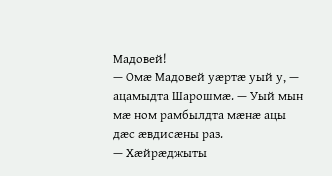Мадовей!
— Омæ Мадовей уæртæ уый у, — ацамыдта Шарошмæ. — Уый мын мæ ном рамбылдта мæнæ ацы дæс æвдисæны раз.
— Хæйрæджыты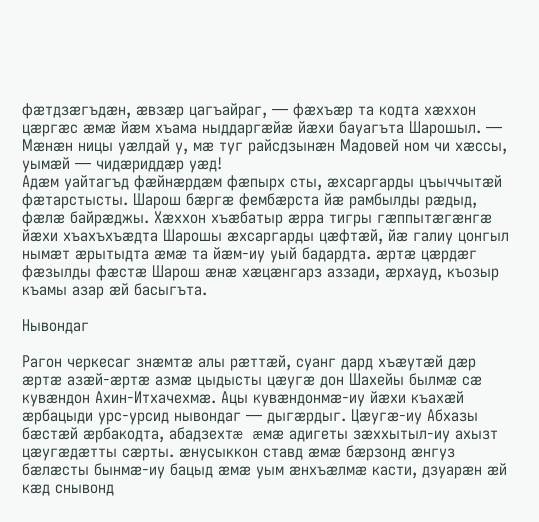фæтдзæгъдæн, æвзæр цагъайраг, — фæхъæр та кодта хæххон цæргæс æмæ йæм хъама ныддаргæйæ йæхи бауагъта Шарошыл. — Мæнæн ницы уæлдай у, мæ туг райсдзынæн Мадовей ном чи хæссы, уымæй — чидæриддæр уæд!
Адæм уайтагъд фæйнæрдæм фæпырх сты, æхсаргарды цъыччытæй фæтарстысты. Шарош бæргæ фембæрста йæ рамбылды рæдыд, фæлæ байрæджы. Хæххон хъæбатыр æрра тигры гæппытæгæнгæ йæхи хъахъхъæдта Шарошы æхсаргарды цæфтæй, йæ галиу цонгыл нымæт æрытыдта æмæ та йæм-иу уый бадардта. æртæ цæрдæг фæзылды фæстæ Шарош æнæ хæцæнгарз аззади, æрхауд, къозыр къамы азар æй басыгъта.

Нывондаг

Рагон черкесаг знæмтæ алы рæттæй, суанг дард хъæутæй дæр æртæ азæй-æртæ азмæ цыдысты цæугæ дон Шахейы былмæ сæ кувæндон Ахин-Итхачехмæ. Ацы кувæндонмæ-иу йæхи къахæй æрбацыди урс-урсид нывондаг — дыгæрдыг. Цæугæ-иу Абхазы бæстæй æрбакодта, абадзехтæ æмæ адигеты зæххытыл-иу ахызт цæугæдæтты сæрты. æнусыккон ставд æмæ бæрзонд æнгуз бæлæсты бынмæ-иу бацыд æмæ уым æнхъæлмæ касти, дзуарæн æй кæд снывонд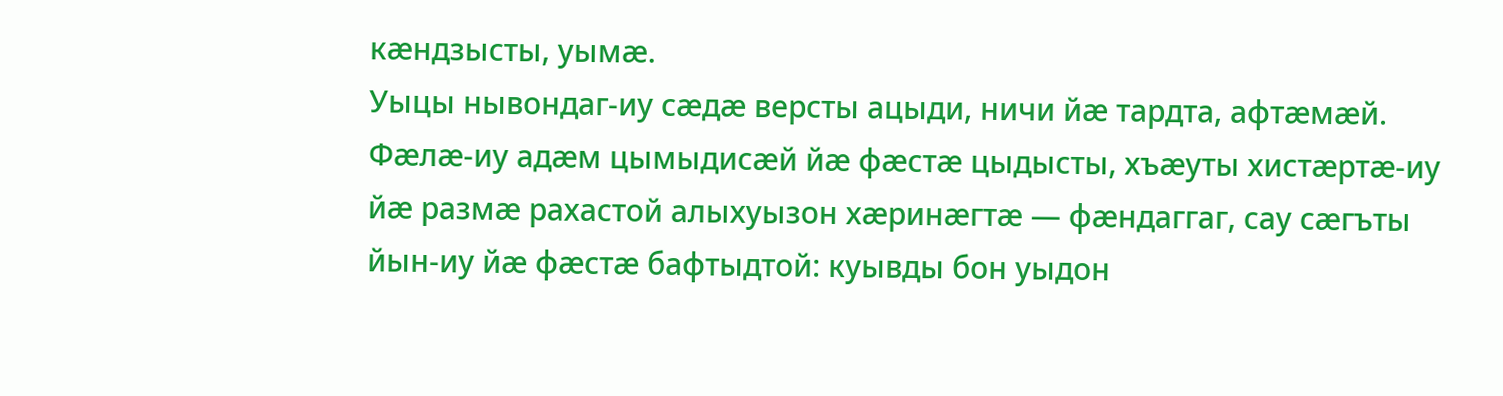кæндзысты, уымæ.
Уыцы нывондаг-иу сæдæ версты ацыди, ничи йæ тардта, афтæмæй. Фæлæ-иу адæм цымыдисæй йæ фæстæ цыдысты, хъæуты хистæртæ-иу йæ размæ рахастой алыхуызон хæринæгтæ — фæндаггаг, сау сæгъты йын-иу йæ фæстæ бафтыдтой: куывды бон уыдон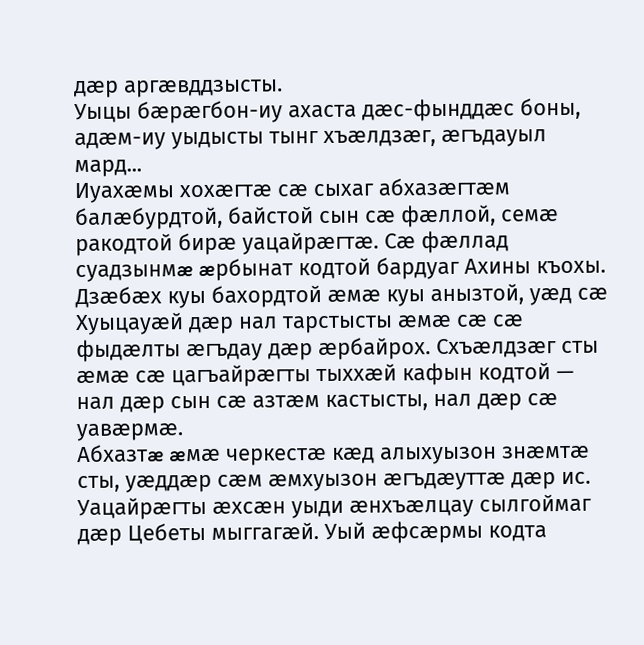дæр аргæвддзысты.
Уыцы бæрæгбон-иу ахаста дæс-фынддæс боны, адæм-иу уыдысты тынг хъæлдзæг, æгъдауыл мард...
Иуахæмы хохæгтæ сæ сыхаг абхазæгтæм балæбурдтой, байстой сын сæ фæллой, семæ ракодтой бирæ уацайрæгтæ. Сæ фæллад суадзынмæ æрбынат кодтой бардуаг Ахины къохы. Дзæбæх куы бахордтой æмæ куы анызтой, уæд сæ Хуыцауæй дæр нал тарстысты æмæ сæ сæ фыдæлты æгъдау дæр æрбайрох. Схъæлдзæг сты æмæ сæ цагъайрæгты тыххæй кафын кодтой — нал дæр сын сæ азтæм кастысты, нал дæр сæ уавæрмæ.
Абхазтæ æмæ черкестæ кæд алыхуызон знæмтæ сты, уæддæр сæм æмхуызон æгъдæуттæ дæр ис. Уацайрæгты æхсæн уыди æнхъæлцау сылгоймаг дæр Цебеты мыггагæй. Уый æфсæрмы кодта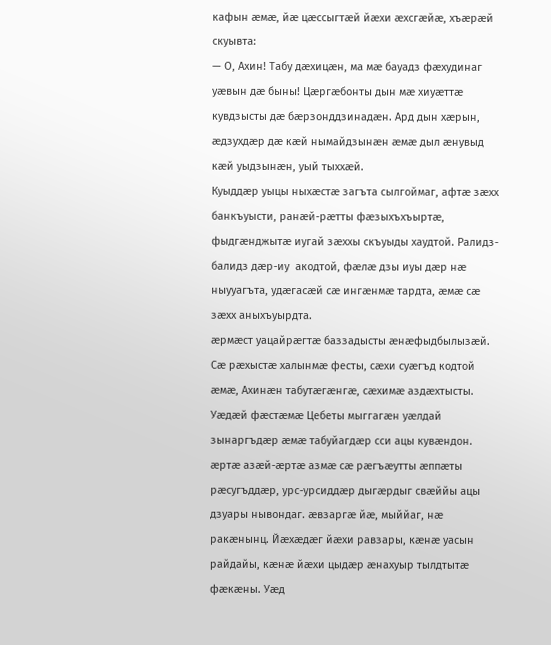кафын æмæ, йæ цæссыгтæй йæхи æхсгæйæ, хъæрæй скуывта:
— О, Ахин! Табу дæхицæн, ма мæ бауадз фæхудинаг уæвын дæ быны! Цæргæбонты дын мæ хиуæттæ кувдзысты дæ бæрзонддзинадæн. Ард дын хæрын, æдзухдæр дæ кæй нымайдзынæн æмæ дыл æнувыд кæй уыдзынæн, уый тыххæй.
Куыддæр уыцы ныхæстæ загъта сылгоймаг, афтæ зæхх банкъуысти, ранæй-рæтты фæзыхъхъыртæ, фыдгæнджытæ иугай зæххы скъуыды хаудтой. Ралидз-балидз дæр-иу  акодтой, фæлæ дзы иуы дæр нæ ныууагъта, удæгасæй сæ ингæнмæ тардта, æмæ сæ зæхх аныхъуырдта.
æрмæст уацайрæгтæ баззадысты æнæфыдбылызæй. Сæ рæхыстæ халынмæ фесты, сæхи суæгъд кодтой æмæ, Ахинæн табутæгæнгæ, сæхимæ аздæхтысты.
Уæдæй фæстæмæ Цебеты мыггагæн уæлдай зынаргъдæр æмæ табуйагдæр сси ацы кувæндон.
æртæ азæй-æртæ азмæ сæ рæгъæутты æппæты рæсугъддæр, урс-урсиддæр дыгæрдыг свæййы ацы дзуары нывондаг. æвзаргæ йæ, мыййаг, нæ ракæнынц. Йæхæдæг йæхи равзары, кæнæ уасын райдайы, кæнæ йæхи цыдæр æнахуыр тылдтытæ фæкæны. Уæд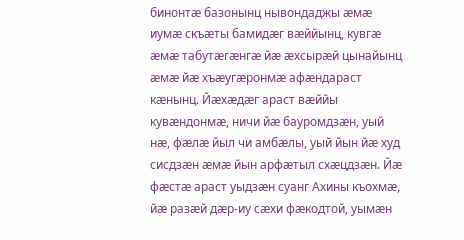бинонтæ базонынц нывондаджы æмæ иумæ скъæты бамидæг вæййынц, кувгæ æмæ табутæгæнгæ йæ æхсырæй цынайынц æмæ йæ хъæугæронмæ афæндараст кæнынц. Йæхæдæг араст вæййы кувæндонмæ, ничи йæ бауромдзæн, уый нæ, фæлæ йыл чи амбæлы, уый йын йæ худ сисдзæн æмæ йын арфæтыл схæцдзæн. Йæ фæстæ араст уыдзæн суанг Ахины къохмæ, йæ разæй дæр-иу сæхи фæкодтой, уымæн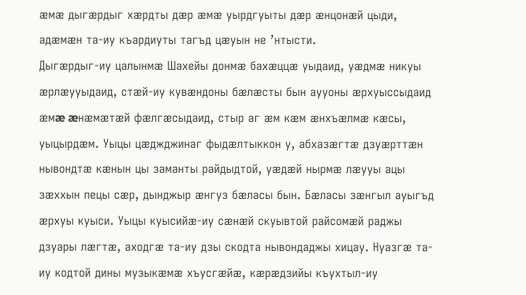æмæ дыгæрдыг хæрдты дæр æмæ уырдгуыты дæр æнцонæй цыди, адæмæн та-иу къардиуты тагъд цæуын не ’нтысти.
Дыгæрдыг-иу цалынмæ Шахейы донмæ бахæццæ уыдаид, уæдмæ никуы æрлæууыдаид, стæй-иу кувæндоны бæлæсты бын аууоны æрхуыссыдаид æмæ æнæмæтæй фæлгæсыдаид, стыр аг æм кæм æнхъæлмæ кæсы, уыцырдæм. Уыцы цæджджинаг фыдæлтыккон у, абхазæгтæ дзуæрттæн нывондтæ кæнын цы заманты райдыдтой, уæдæй нырмæ лæууы ацы зæххын пецы сæр, дынджыр æнгуз бæласы бын. Бæласы зæнгыл ауыгъд æрхуы куыси. Уыцы куысийæ-иу сæнæй скуывтой райсомæй раджы дзуары лæгтæ, аходгæ та-иу дзы скодта нывондаджы хицау. Нуазгæ та-иу кодтой дины музыкæмæ хъусгæйæ, кæрæдзийы къухтыл-иу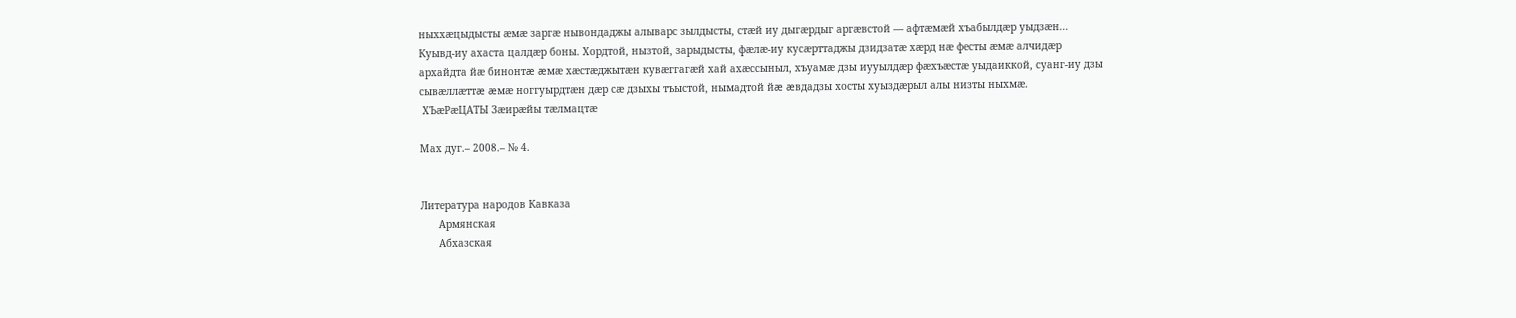ныххæцыдысты æмæ заргæ нывондаджы алыварс зылдысты, стæй иу дыгæрдыг аргæвстой — афтæмæй хъабылдæр уыдзæн...
Куывд-иу ахаста цалдæр боны. Хордтой, нызтой, зарыдысты, фæлæ-иу кусæрттаджы дзидзатæ хæрд нæ фесты æмæ алчидæр архайдта йæ бинонтæ æмæ хæстæджытæн кувæггагæй хай ахæссыныл, хъуамæ дзы иууылдæр фæхъæстæ уыдаиккой, суанг-иу дзы сывæллæттæ æмæ ноггуырдтæн дæр сæ дзыхы тъыстой, нымадтой йæ æвдадзы хосты хуыздæрыл алы низты ныхмæ.
 ХЪæРæЦАТЫ Зæирæйы тæлмацтæ

Мах дуг.– 2008.– № 4.


Литература народов Кавказа
      Армянская
      Абхазская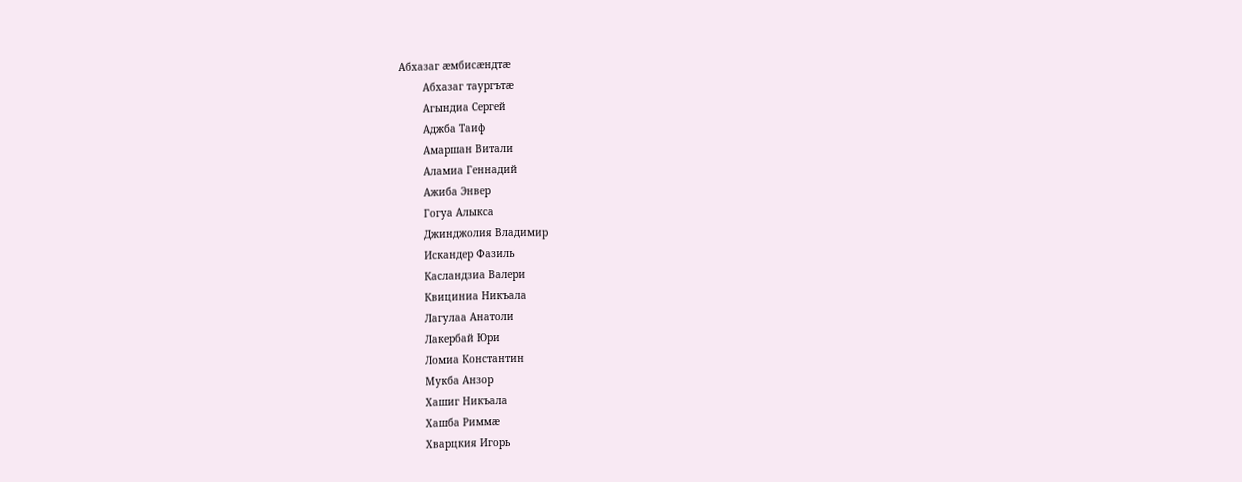Абхазаг æмбисæндтæ
        Абхазаг таургътæ
        Агындиа Сергей
        Аджба Таиф
        Амаршан Витали
        Аламиа Геннадий
        Ажиба Энвер
        Гогуа Алыкса
        Джинджолия Владимир
        Искандер Фазиль
        Касландзиа Валери
        Квициниа Никъала
        Лагулаа Анатоли
        Лакербай Юри
        Ломиа Константин
        Мукба Анзор
        Хашиг Никъала
        Хашба Риммæ
        Хварцкия Игорь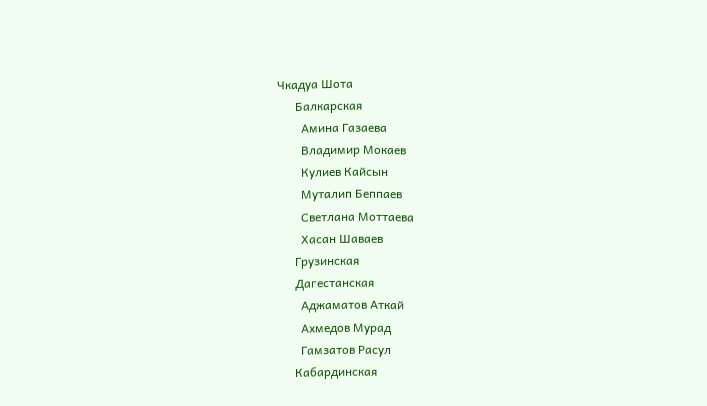Чкадуа Шота
      Балкарская
        Амина Газаева
        Владимир Мокаев
        Кулиев Кайсын
        Муталип Беппаев
        Светлана Моттаева
        Хасан Шаваев
      Грузинская
      Дагестанская
        Аджаматов Аткай
        Ахмедов Мурад
        Гамзатов Расул
      Кабардинская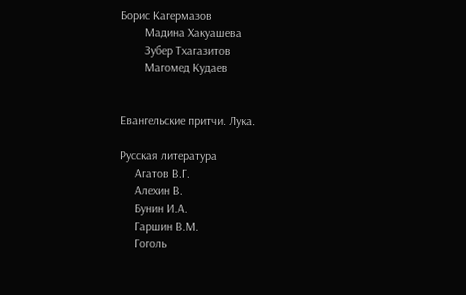Борис Кагермазов
        Мадина Хакуашева
        Зубер Тхагазитов
        Магомед Кудаев


Евангельские притчи. Лука.

Русская литература
     Агатов В.Г.
     Алехин В.
     Бунин И.А.
     Гаршин В.М.
     Гоголь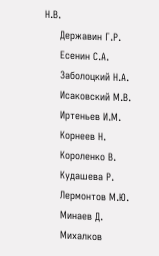Н.В.
     Державин Г.Р.
     Есенин С.А.
     Заболоцкий Н.А.
     Исаковский М.В.
     Иртеньев И.М.
     Корнеев Н.
     Короленко В.
     Кудашева Р.
     Лермонтов М.Ю.
     Минаев Д.
     Михалков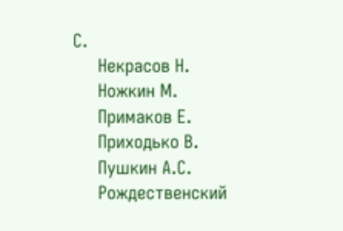С.
     Некрасов Н.
     Ножкин М.
     Примаков Е.
     Приходько В.
     Пушкин А.С.
     Рождественский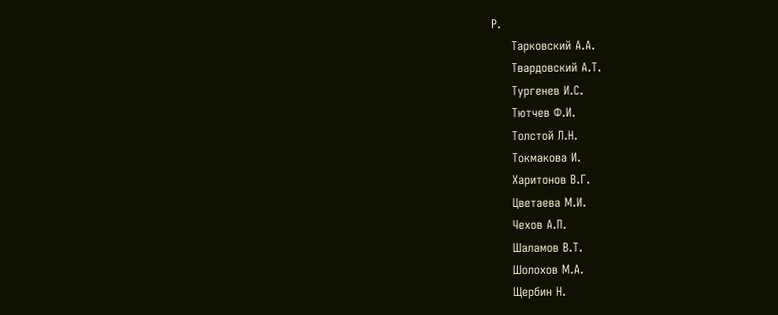Р.
     Тарковский А.А.
     Твардовский А.Т.
     Тургенев И.С.
     Тютчев Ф.И.
     Толстой Л.Н.
     Токмакова И.
     Харитонов В.Г.
     Цветаева М.И.
     Чехов А.П.
     Шаламов В.Т.
     Шолохов М.А.
     Щербин Н.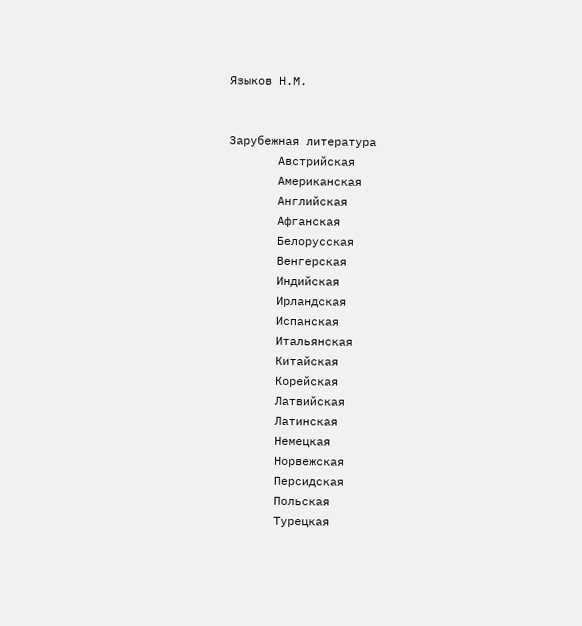Языков Н.М.


Зарубежная литература
       Австрийская
       Американская
       Английская
       Афганская
       Белорусская
       Венгерская
       Индийская
       Ирландская
       Испанская
       Итальянская
       Китайская
       Корейская
       Латвийская
       Латинская
       Немецкая
       Норвежская
       Персидская
       Польская
       Турецкая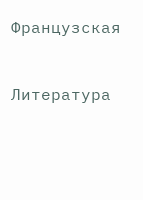Французская


Литература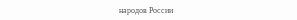народов России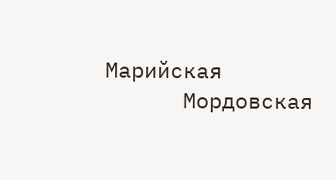Марийская
      Мордовская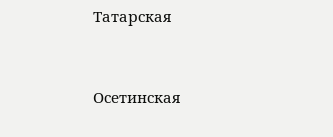Татарская


Осетинская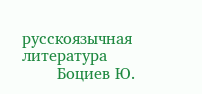русскоязычная литература
       Боциев Ю.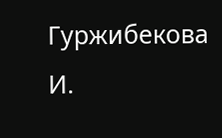Гуржибекова И.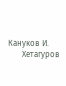Кануков И.
       Хетагуров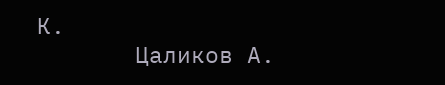К.
       Цаликов А.